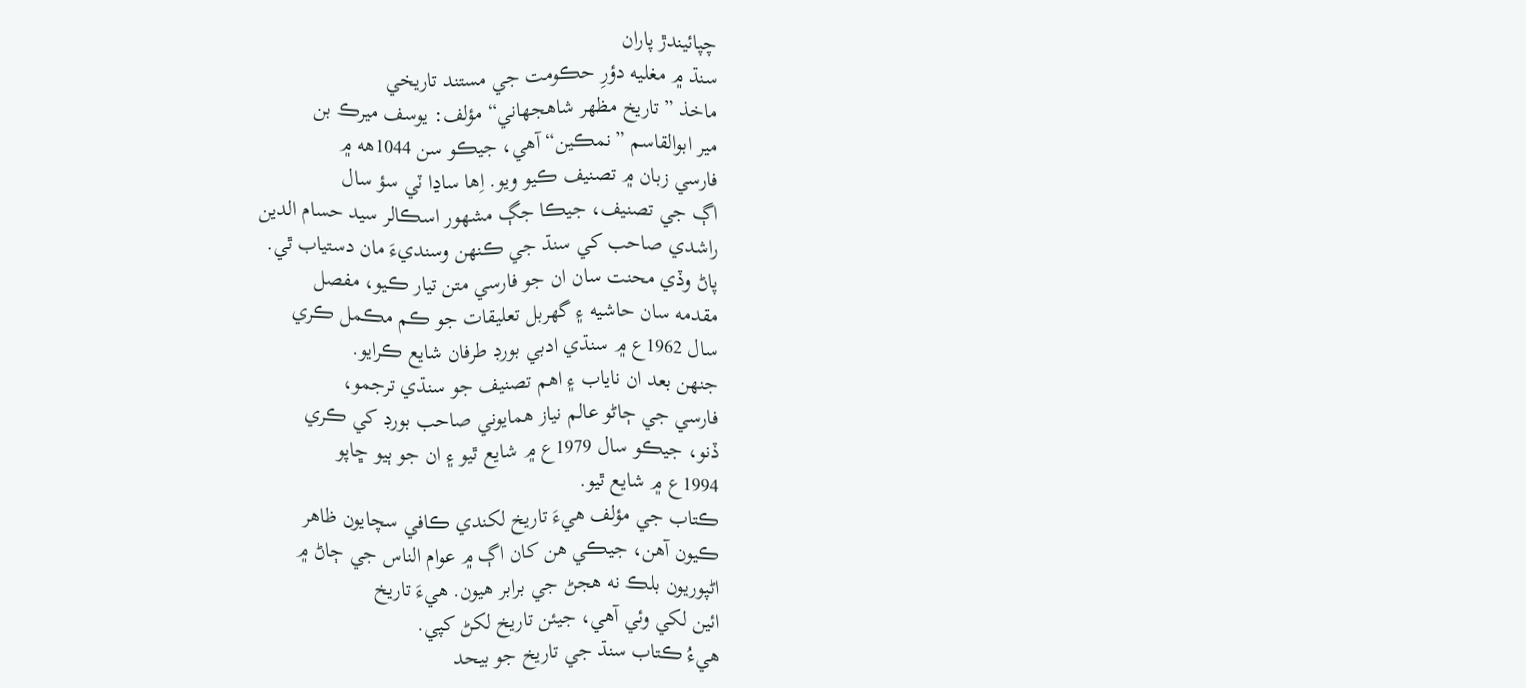چپائيندڙ پاران
سنڌ ۾ مغليه دؤرِ حڪومت جي مستند تاريخي
ماخذ ”تاريخ مظھر شاهجھاني“ مؤلف: يوسف ميرڪ بن
مير ابوالقاسم ”نمڪين“ آهي، جيڪو سن 1044هه ۾
فارسي زبان ۾ تصنيف ڪيو ويو. اِها ساڍا ٽي سؤ سال
اڳ جي تصنيف، جيڪا جڳ مشھور اسڪالر سيد حسام الدين
راشدي صاحب کي سنڌ جي ڪنھن وسنديءَ مان دستياب ٿي.
پاڻ وڏي محنت سان ان جو فارسي متن تيار ڪيو، مفصل
مقدمه سان حاشيه ۽ گهربل تعليقات جو ڪم مڪمل ڪري
سال 1962ع ۾ سنڌي ادبي بورڊ طرفان شايع ڪرايو.
جنهن بعد ان ناياب ۽ اهم تصنيف جو سنڌي ترجمو،
فارسي جي ڄاڻو عالم نياز همايوني صاحب بورڊ کي ڪري
ڏنو، جيڪو سال 1979ع ۾ شايع ٿيو ۽ ان جو ٻيو ڇاپو
1994ع ۾ شايع ٿيو.
ڪتاب جي مؤلف هيءَ تاريخ لکندي ڪافي سچايون ظاهر
ڪيون آهن، جيڪي هن کان اڳ ۾ عوام الناس جي ڄاڻ ۾
اڻپوريون بلڪ نه هجڻ جي برابر هيون. هيءَ تاريخ
ائين لکي وئي آهي، جيئن تاريخ لکڻ کپي.
هيءُ ڪتاب سنڌ جي تاريخ جو بيحد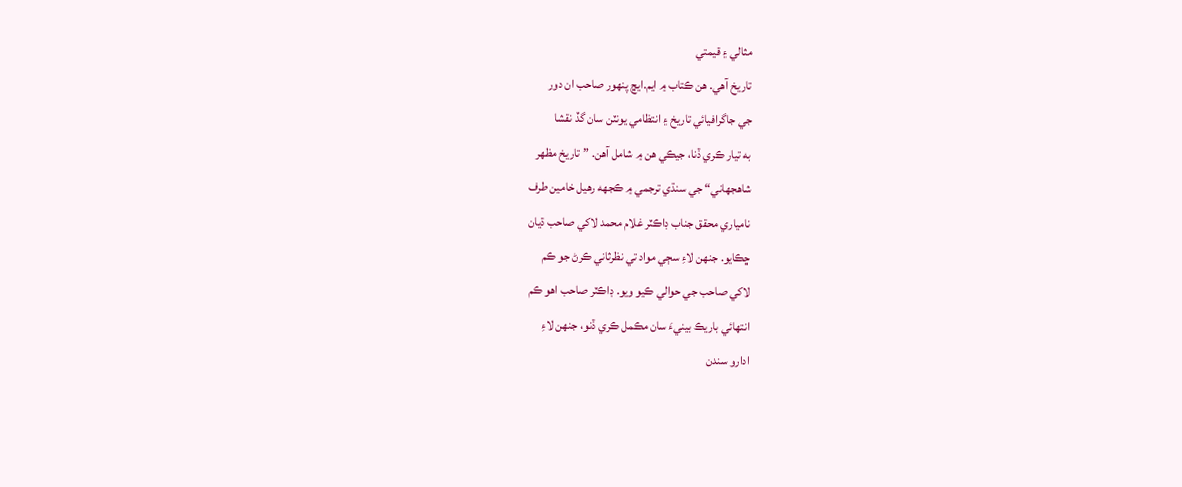مثالي ۽ قيمتي
تاريخ آهي. هن ڪتاب ۾ ايم.ايڇ پنهور صاحب ان دور
جي جاگرافيائي تاريخ ۽ انتظامي يونٽن سان گڏ نقشا
به تيار ڪري ڏنا، جيڪي هن ۾ شامل آهن. ”تاريخ مظھر
شاهجھاني“ جي سنڌي ترجمي ۾ ڪجهه رهيل خامين طرف
نامياري محقق جناب ڊاڪٽر غلام محمد لاکي صاحب ڌيان
ڇڪايو. جنهن لاءِ سڄي مواد تي نظرثاني ڪرڻ جو ڪم
لاکي صاحب جي حوالي ڪيو ويو. ڊاڪٽر صاحب اهو ڪم
انتهائي باريڪ بينيءَ سان مڪمل ڪري ڏنو، جنهن لاءِ
ادارو سندن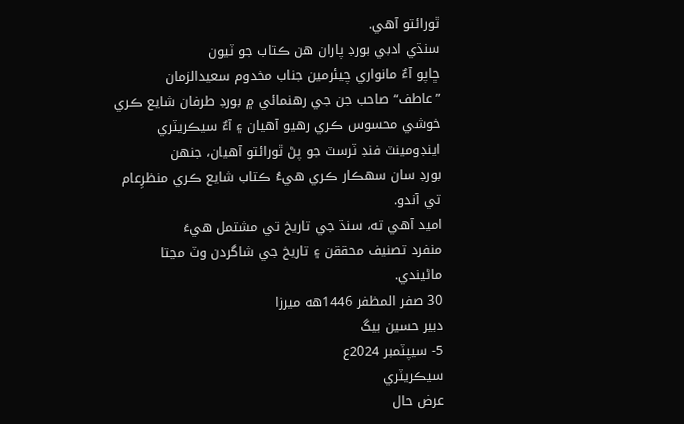ٿورائتو آهي.
سنڌي ادبي بورڊ پاران هن ڪتاب جو ٽيون
ڇاپو آءٌ مانواري چيئرمين جناب مخدوم سعيدالزمان
”عاطف“ صاحب جن جي رهنمائي ۾ بورڊ طرفان شايع ڪري
خوشي محسوس ڪري رهيو آهيان ۽ آءٌ سيڪريٽري
اينڊومينٽ فنڊ ٽرسٽ جو پڻ ٿورائتو آهيان، جنھن
بورڊ سان سھڪار ڪري هيءُ ڪتاب شايع ڪري منظرِعام
تي آندو.
اميد آهي ته، سنڌ جي تاريخ تي مشتمل هيءَ
منفرد تصنيف محققن ۽ تاريخ جي شاگردن وٽ مڃتا
ماڻيندي.
30 صفر المظفر 1446هه ميرزا
دبير حسين بيگ
5- سيپٽمبر 2024ع
سيڪريٽري
عرض حال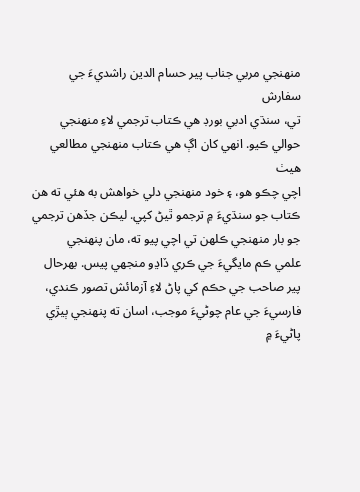منھنجي مربي جناب پير حسام الدين راشديءَ جي سفارش
تي، سنڌي ادبي بورڊ هي ڪتاب ترجمي لاءِ منھنجي
حوالي ڪيو. انھي کان اڳ هي ڪتاب منھنجي مطالعي هيٺ
اچي چڪو هو، ۽ خود منھنجي دلي خواهش به هئي ته هن
ڪتاب جو سنڌيءَ ۾ ترجمو ٿيڻ کپي. ليڪن جڏهن ترجمي
جو بار منھنجي ڪلهن تي اچي پيو ته، مان پنھنجي
علمي ڪم مايگيءَ جي ڪري ڏاڍو منجهي پيس. بهرحال
پير صاحب جي حڪم کي پاڻ لاءِ آزمائش تصور ڪندي،
فارسيءَ جي عام چوڻيءَ موجب، اسان ته پنھنجي ٻيڙي
پاڻيءَ ۾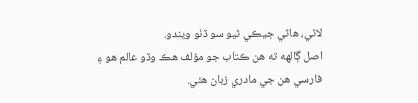لاٿي، هاڻي جيڪي ٿيو سو ڏٺو ويندو.
اصل ڳالھه ته هن ڪتاب جو مؤلف هڪ وڏو عالم هو ۽
فارسي هن جي مادري زبان هئي.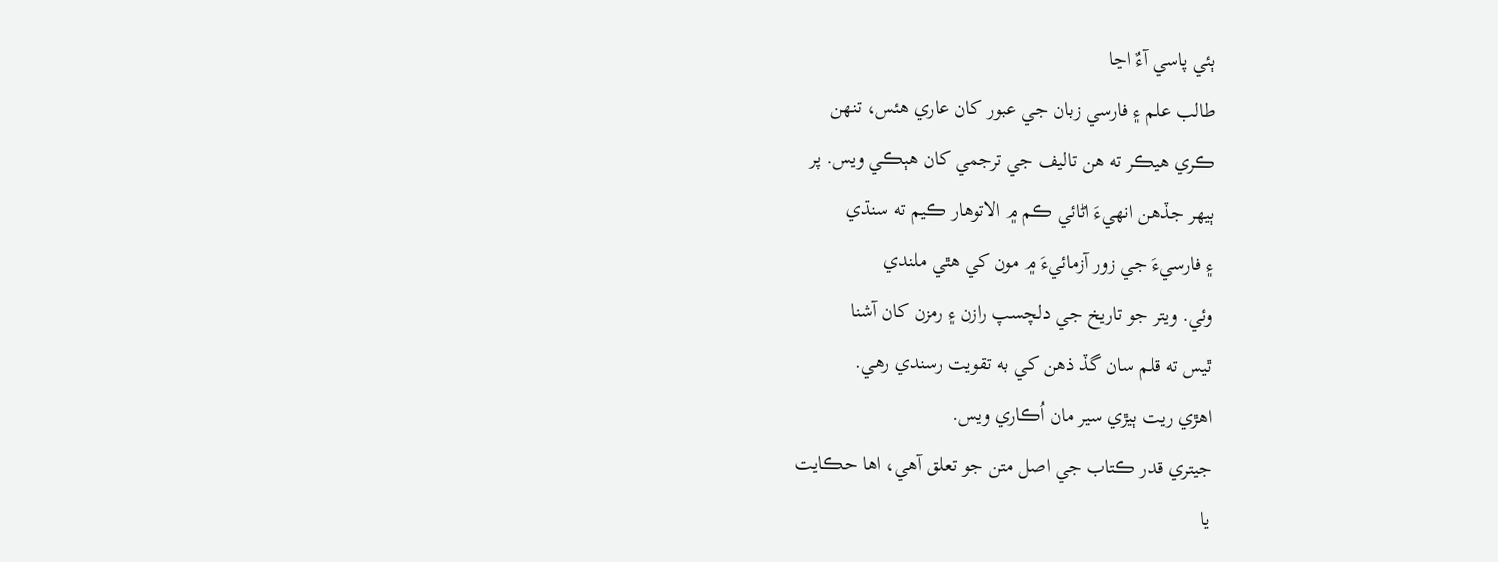ٻئي پاسي آءٌ اڃا
طالب علم ۽ فارسي زبان جي عبور کان عاري هئس، تنھن
ڪري هيڪر ته هن تاليف جي ترجمي کان هٻڪي ويس. پر
ٻيهر جڏهن انھيءَ اڻائي ڪم ۾ الاتوهار ڪيم ته سنڌي
۽ فارسيءَ جي زور آزمائيءَ ۾ مون کي هٿي ملندي
وئي. ويتر جو تاريخ جي دلچسپ رازن ۽ رمزن کان آشنا
ٿيس ته قلم سان گڏ ذهن کي به تقويت رسندي رهي.
اهڙي ريت ٻيڙي سير مان اُڪاري ويس.
جيتري قدر ڪتاب جي اصل متن جو تعلق آهي، اها حڪايت
يا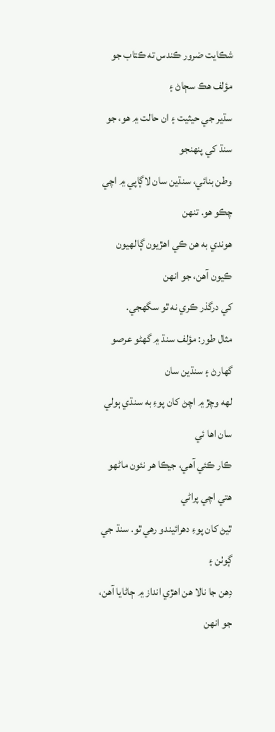شڪايت ضرور ڪندس ته ڪتاب جو مؤلف هڪ سڄاڻ ۽
سڌير جي حيثيت ۽ ان حالت ۾ هو، جو سنڌ کي پنھنجو
وطن بنائي، سنڌين سان لاڳاپي ۾ اچي چڪو هو. تنھن
هوندي به هن ڪي اهڙيون ڳالهيون ڪيون آهن، جو انھن
کي درگذر ڪري نه ٿو سگهجي.
مثال طور: مؤلف سنڌ ۾ گهڻو عرصو گهارڻ ۽ سنڌين سان
لهه وچڙ ۾ اچڻ کان پوءِ به سنڌي ٻولي سان اها ئي
ڪار ڪئي آهي، جيڪا هر نئون ماڻھو هتي اچي پراڻي
ٿيڻ کان پوءِ دهرائيندو رهي ٿو. سنڌ جي ڳوٺن ۽
دِهن جا نالا هن اهڙي انداز ۾ ڄاڻايا آهن، جو انھن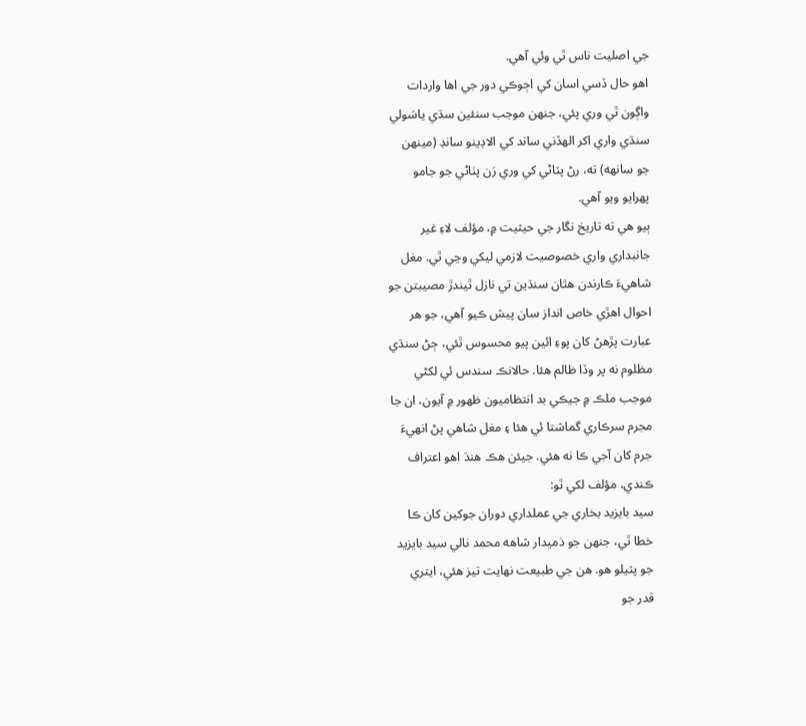جي اصليت ناس ٿي وئي آهي.
اهو حال ڏسي اسان کي اڄوڪي دور جي اها واردات
واڳون ٿي وري پئي، جنھن موجب سنئين سڌي ياسَولي
سنڌي واري اکر الهڏني ساند کي الاڊينو سانڊ (مينھن
جو سانھه) ته، رڻ پٽاڻي کي وري رَن پٺاڻي جو جامو
پھرايو ويو آهي.
ٻيو هي ته تاريخ نگار جي حيثيت ۾، مؤلف لاءِ غير
جانبداري واري خصوصيت لازمي ليکي وڃي ٿي. مغل
شاهيءَ ڪارندن هٿان سنڌين تي نازل ٿيندڙ مصيبتن جو
احوال اهڙي خاص انداز سان پيش ڪيو آهي، جو هر
عبارت پڙهڻ کان پوءِ ائين پيو محسوس ٿئي، ڄڻ سنڌي
مظلوم نه پر وڏا ظالم هئا. حالانڪ سندس ئي لکڻي
موجب ملڪ ۾ جيڪي بد انتظاميون ظھور ۾ آيون، ان جا
مجرم سرڪاري گماشتا ئي هئا ۽ مغل شاهي پڻ انھيءَ
جرم کان آجي ڪا نه هئي. جيئن هڪ هنڌ اهو اعتراف
ڪندي، مؤلف لکي ٿو:
سيد بايزيد بخاري جي عملداري دوران جوکين کان ڪا
خطا ٿي، جنھن جو ذميدار شاهه محمد نالي سيد بايزيد
جو پٽيلو هو. هن جي طبيعت نھايت تيز هئي، ايتري
قدر جو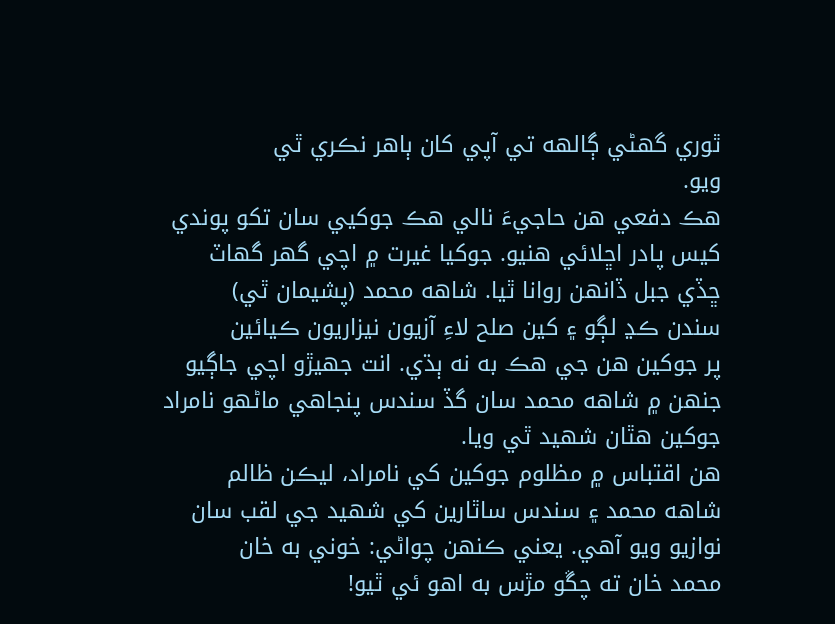ٿوري گهڻي ڳالھه تي آپي کان ٻاهر نڪري ٿي
ويو.
هڪ دفعي هن حاجيءَ نالي هڪ جوکيي سان تکو پوندي
کيس پادر اڇلائي هنيو. جوکيا غيرت ۾ اچي گهر گهاٽ
ڇڏي جبل ڏانھن روانا ٿيا. شاهه محمد (پشيمان ٿي)
سندن ڪڍ لڳو ۽ کين صلح لاءِ آزيون نيزاريون ڪيائين
پر جوکين هن جي هڪ به نه ٻڌي. انت جهيڙو اچي جاڳيو
جنھن ۾ شاهه محمد سان گڏ سندس پنجاهي ماڻھو نامراد
جوکين هٿان شھيد ٿي ويا.
هن اقتباس ۾ مظلوم جوکين کي نامراد، ليڪن ظالم
شاهه محمد ۽ سندس ساٿارين کي شھيد جي لقب سان
نوازيو ويو آهي. يعني ڪنھن چواڻي: خوني به خان
محمد خان ته چڱو مڙس به اهو ئي ٿيو!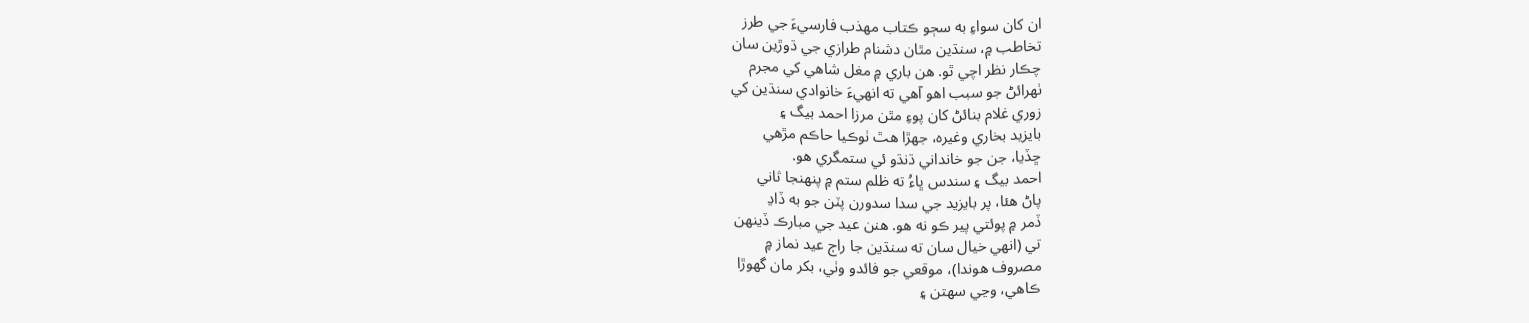ان کان سواءِ به سڄو ڪتاب مھذب فارسيءَ جي طرز
تخاطب ۾، سنڌين مٿان دشنام طرازي جي ڌوڙين سان
چڪار نظر اچي ٿو. هن باري ۾ مغل شاهي کي مجرم
ٺھرائڻ جو سبب اهو آهي ته انھيءَ خانوادي سنڌين کي
زوري غلام بنائڻ کان پوءِ مٿن مرزا احمد بيگ ۽
بايزيد بخاري وغيره، جھڙا هٿ ٺوڪيا حاڪم مڙهي
ڇڏيا، جن جو خانداني ڌنڌو ئي ستمگري هو.
احمد بيگ ۽ سندس ڀاءُ ته ظلم ستم ۾ پنھنجا ثاني
پاڻ هئا، پر بايزيد جي سدا سدورن پٽن جو به ڏاڍ
ڏمر ۾ پوئتي پير ڪو نه هو. هنن عيد جي مبارڪ ڏينھن
تي (انھي خيال سان ته سنڌين جا راڄ عيد نماز ۾
مصروف هوندا)، موقعي جو فائدو وٺي، بکر مان گهوڙا
ڪاهي، وڃي سهتن ۽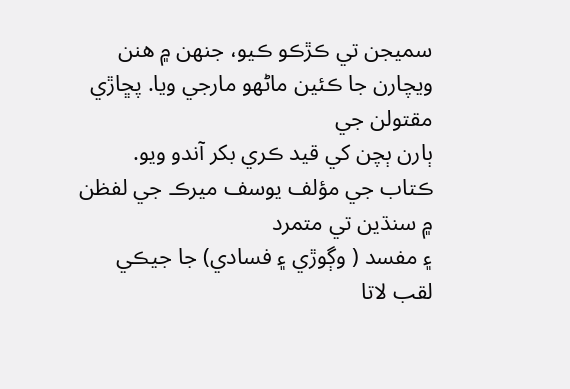سميجن تي ڪڙڪو ڪيو، جنھن ۾ هنن
ويچارن جا ڪئين ماڻھو مارجي ويا. پڇاڙي مقتولن جي
ٻارن ٻچن کي قيد ڪري بکر آندو ويو.
ڪتاب جي مؤلف يوسف ميرڪ جي لفظن ۾ سنڌين تي متمرد
۽ مفسد ( وڳوڙي ۽ فسادي) جا جيڪي لقب لاتا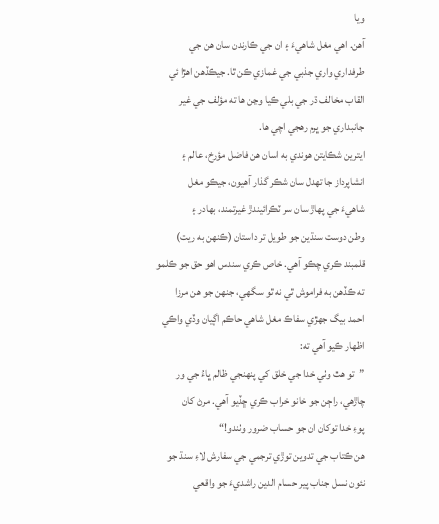ويا
آهن. اهي مغل شاهيءَ ۽ ان جي ڪارندن سان هن جي
طرفداري واري جذبي جي غمازي ڪن ٿا. جيڪڏهن اهڙا ئي
القاب مخالف ڌر جي بلي ڪيا وڃن ها ته مؤلف جي غير
جانبداري جو ڀرم رهجي اچي ها.
ايترين شڪايتن هوندي به اسان هن فاضل مؤرخ، عالم ۽
انشاپرداز جا تھدل سان شڪر گذار آهيون، جيڪو مغل
شاهيءَ جي پهاڙ سان سر ٽڪرائيندڙ غيرتمند، بھادر ۽
وطن دوست سنڌين جو طويل تر داستان (ڪنھن به ريت)
قلمبند ڪري چڪو آهي. خاص ڪري سندس اهو حق جو ڪلمو
ته ڪڏهن به فراموش ٿي نه ٿو سگهي، جنھن جو هن مرزا
احمد بيگ جھڙي سفاڪ مغل شاهي حاڪم اڳيان وڏي واڪي
اظھار ڪيو آهي ته:
”تو هٿ وٺي خدا جي خلق کي پنھنجي ظالم ڀاءُ جي ور
چاڙهي، راڄن جو خانو خراب ڪري ڇڏيو آهي. مرڻ کان
پوءِ خدا توکان ان جو حساب ضرور وٺندو!“
هن ڪتاب جي تدوين توڙي ترجمي جي سفارش لاءِ سنڌ جو
نئون نسل جناب پير حسام الدين راشديءَ جو واقعي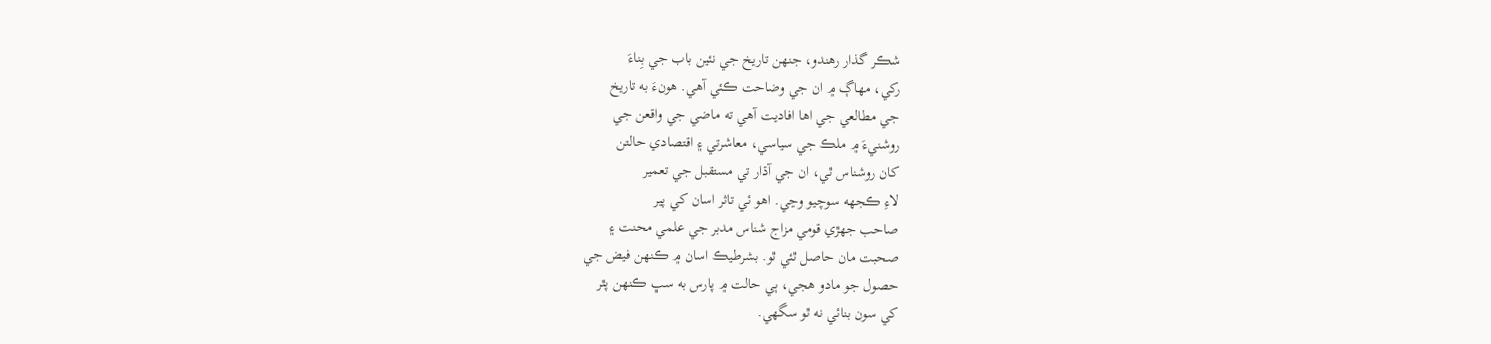شڪر گذار رهندو، جنھن تاريخ جي نئين باب جي بِناءَ
رکي، مھاڳ ۾ ان جي وضاحت ڪئي آهي. هونءَ به تاريخ
جي مطالعي جي اها افاديت آهي ته ماضي جي واقعن جي
روشنيءَ ۾ ملڪ جي سياسي، معاشرتي ۽ اقتصادي حالتن
کان روشناس ٿي، ان جي آڌار تي مستقبل جي تعمير
لاءِ ڪجهه سوچيو وڃي. اهو ئي تاثر اسان کي پير
صاحب جھڙي قومي مزاج شناس مدبر جي علمي محنت ۽
صحبت مان حاصل ٿئي ٿو. بشرطيڪ اسان ۾ ڪنھن فيض جي
حصول جو مادو هجي، ٻي حالت ۾ پارس به سڀ ڪنھن پٿر
کي سون بنائي نه ٿو سگهي.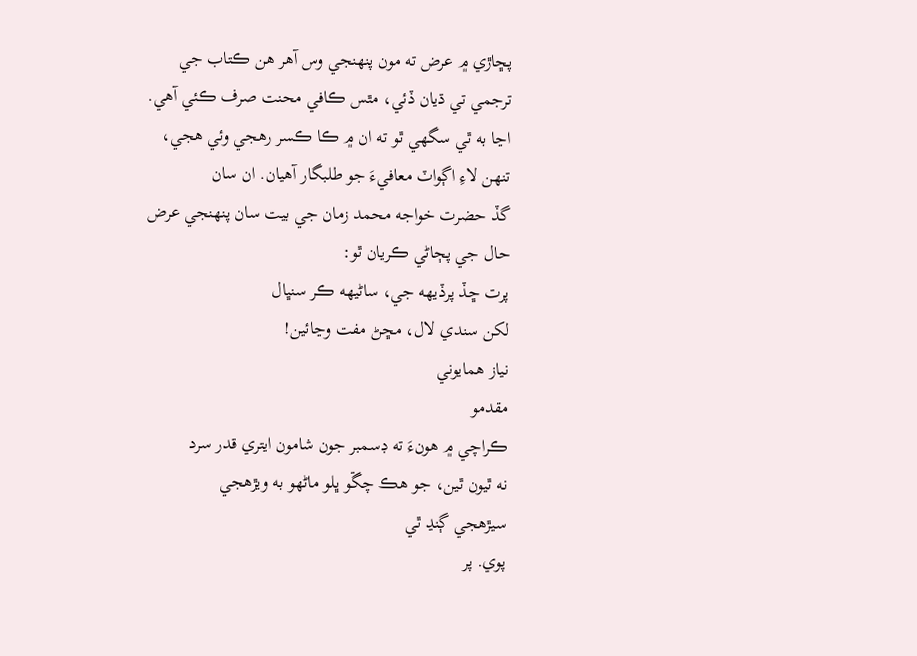پڇاڙي ۾ عرض ته مون پنھنجي وس آهر هن ڪتاب جي
ترجمي تي ڌيان ڏئي، مٿس ڪافي محنت صرف ڪئي آهي.
اڃا به ٿي سگهي ٿو ته ان ۾ ڪا ڪسر رهجي وئي هجي،
تنھن لاءِ اڳواٽ معافيءَ جو طلبگار آهيان. ان سان
گڏ حضرت خواجه محمد زمان جي بيت سان پنھنجي عرض
حال جي پڄاڻي ڪريان ٿو:
پرت ڇڏ پرڏيھه جي، ساڻيهه ڪر سنڀال
لکن سندي لال، مڇڻ مفت وڃائين!
نياز همايوني
مقدمو
ڪراچي ۾ هونءَ ته ڊسمبر جون شامون ايتري قدر سرد
نه ٿيون ٿين، جو هڪ چڱو ڀلو ماڻھو به ويڙهجي
سيڙهجي ڳنڍ ٿي
پوي. پر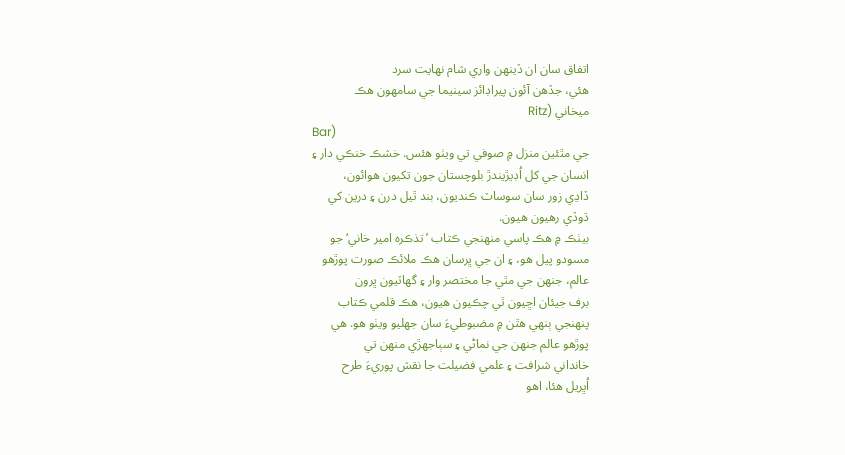اتفاق سان ان ڏينھن واري شام نھايت سرد
هئي، جڏهن آئون پيراڊائز سينيما جي سامهون هڪ
ميخاني (Ritz
Bar)
جي مٿئين منزل ۾ صوفي تي ويٺو هئس. خشڪ خنڪي دار ۽
انسان جي کل اُڊيڙيندڙ بلوچستان جون تکيون هوائون،
ڏاڍي زور سان سوساٽ ڪنديون، بند ٿيل درن ۽ درين کي
ڌوڏي رهيون هيون.
بيٺڪ ۾ هڪ پاسي منھنجي ڪتاب ’تذڪره امير خاني‘ جو
مسودو پيل هو، ۽ ان جي ڀرسان هڪ ملائڪ صورت پوڙهو
عالم، جنھن جي مٿي جا مختصر وار ۽ گهاٽيون ڀرون
برف جيئان اڇيون ٿي چڪيون هيون، هڪ قلمي ڪتاب
پنھنجي ٻنهي هٿن ۾ مضبوطيءَ سان جهليو ويٺو هو. هي
پوڙهو عالم جنھن جي نماڻي ۽ سٻاجھڙي منھن تي
خانداني شرافت ۽ علمي فضيلت جا نقش پوريءَ طرح
اُڀريل هئا، اهو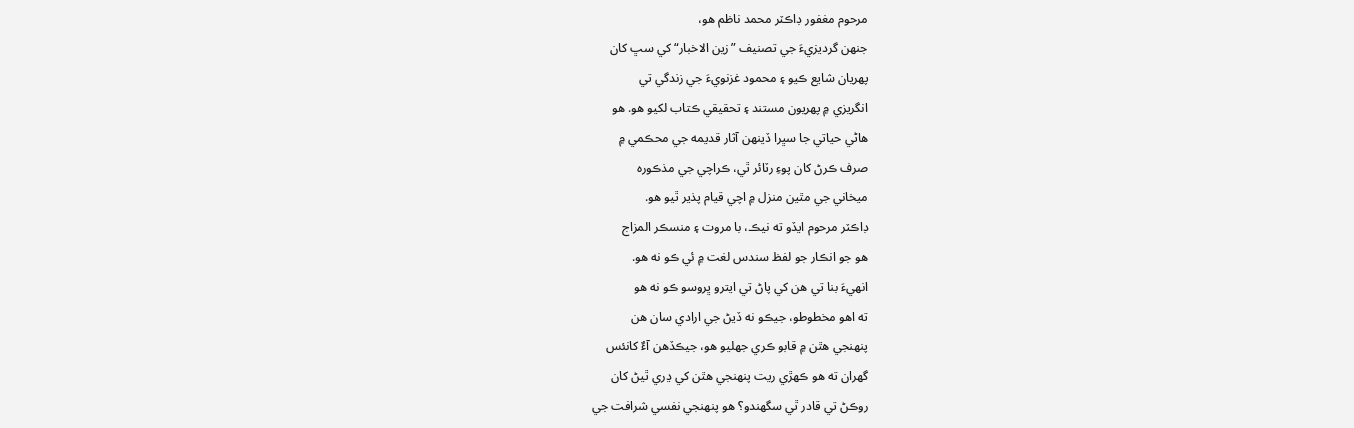مرحوم مغفور ڊاڪٽر محمد ناظم هو،
جنھن گرديزيءَ جي تصنيف ”زين الاخبار“ کي سڀ کان
پھريان شايع ڪيو ۽ محمود غزنويءَ جي زندگي تي
انگريزي ۾ پھريون مستند ۽ تحقيقي ڪتاب لکيو هو. هو
هاڻي حياتي جا سڀرا ڏينھن آثار قديمه جي محڪمي ۾
صرف ڪرڻ کان پوءِ رٽائر ٿي، ڪراچي جي مذڪوره
ميخاني جي مٿين منزل ۾ اچي قيام پذير ٿيو هو.
ڊاڪٽر مرحوم ايڏو ته نيڪ، با مروت ۽ منسڪر المزاج
هو جو انڪار جو لفظ سندس لغت ۾ ئي ڪو نه هو.
انھيءَ بنا تي هن کي پاڻ تي ايترو ڀروسو ڪو نه هو
ته اهو مخطوطو، جيڪو نه ڏيڻ جي ارادي سان هن
پنھنجي هٿن ۾ قابو ڪري جهليو هو، جيڪڏهن آءٌ کانئس
گهران ته هو ڪھڙي ريت پنھنجي هٿن کي ڍري ٿيڻ کان
روڪڻ تي قادر ٿي سگهندو؟ هو پنھنجي نفسي شرافت جي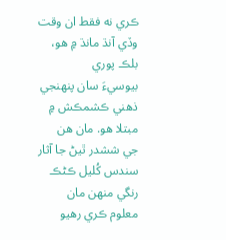ڪري نه فقط ان وقت وڏي آنڌ مانڌ ۾ هو، بلڪ پوري
بيوسيءَ سان پنھنجي ذهني ڪشمڪش ۾ مبتلا هو. مان هن
جي ششدر ٿيڻ جا آثار سندس کُليل ڪڻڪ رنگي منھن مان
معلوم ڪري رهيو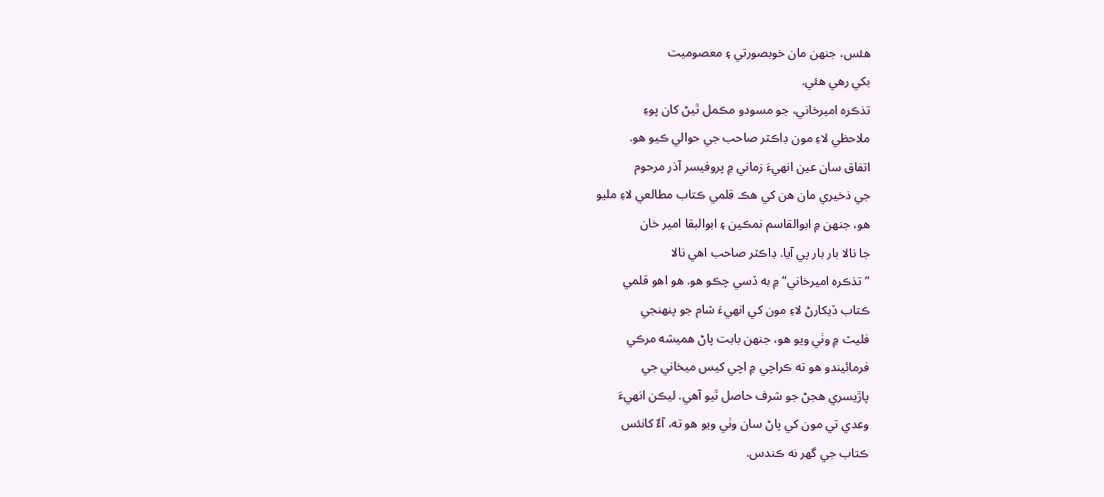هئس، جنھن مان خوبصورتي ۽ معصوميت
بکي رهي هئي.
تذڪره اميرخاني، جو مسودو مڪمل ٿيڻ کان پوءِ
ملاحظي لاءِ مون ڊاڪٽر صاحب جي حوالي ڪيو هو.
اتفاق سان عين انھيءَ زماني ۾ پروفيسر آذر مرحوم
جي ذخيري مان هن کي هڪ قلمي ڪتاب مطالعي لاءِ مليو
هو، جنھن ۾ ابوالقاسم نمڪين ۽ ابوالبقا امير خان
جا نالا بار بار پي آيا. ڊاڪٽر صاحب اهي نالا
”تذڪره اميرخاني“ ۾ به ڏسي چڪو هو. هو اهو قلمي
ڪتاب ڏيکارڻ لاءِ مون کي انھيءَ شام جو پنھنجي
فليٽ ۾ وٺي ويو هو، جنھن بابت پاڻ هميشه مرڪي
فرمائيندو هو ته ڪراچي ۾ اچي کيس ميخاني جي
پاڙيسري هجڻ جو شرف حاصل ٿيو آهي. ليڪن انھيءَ
وعدي تي مون کي پاڻ سان وٺي ويو هو ته، آءٌ کانئس
ڪتاب جي گهر نه ڪندس.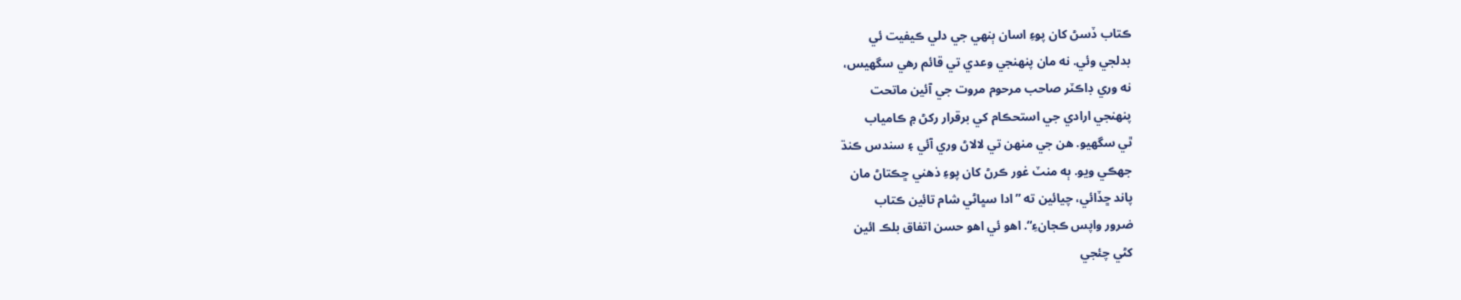ڪتاب ڏسڻ کان پوءِ اسان ٻنهي جي دلي ڪيفيت ئي
بدلجي وئي. نه مان پنھنجي وعدي تي قائم رهي سگهيس،
نه وري ڊاڪٽر صاحب مرحوم مروت جي آئين ماتحت
پنھنجي ارادي جي استحڪام کي برقرار رکڻ ۾ ڪامياب
ٿي سگهيو. هن جي منھن تي لالاڻ وري آئي ۽ سندس ڪنڌ
جهڪي ويو. ٻه منٽ غور ڪرڻ کان پوءِ ذهني ڇڪتاڻ مان
پاند ڇڏائي، چيائين ته ”ادا سڀاڻي شام تائين ڪتاب
ضرور واپس ڪجانءِ“. اهو ئي اهو حسن اتفاق بلڪ ائين
کڻي چئجي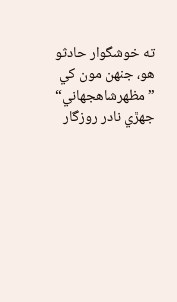ته خوشگوار حادثو هو، جنھن مون کي
”مظھرشاهجھاني“ جھڙي نادر روزگار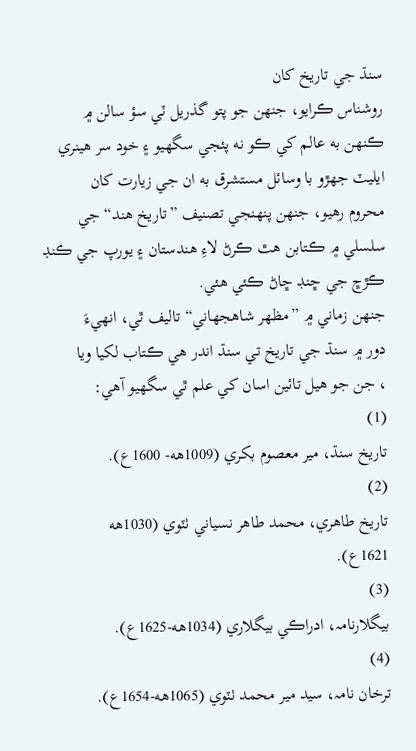سنڌ جي تاريخ کان
روشناس ڪرايو، جنھن جو پتو گذريل ٽي سؤ سالن ۾
ڪنھن به عالم کي ڪو نه پئجي سگهيو ۽ خود سر هينري
ايليٽ جھڙو با وسائل مستشرق به ان جي زيارت کان
محروم رهيو، جنھن پنھنجي تصنيف ”تاريخ هند“ جي
سلسلي ۾ ڪتابن هٿ ڪرڻ لاءِ هندستان ۽ يورپ جي ڪنڊ
ڪڙڇ جي ڇنڊ ڇاڻ ڪئي هئي.
جنھن زماني ۾ ”مظھر شاهجھاني“ تاليف ٿي، انھيءَ
دور ۾ سنڌ جي تاريخ تي سنڌ اندر هي ڪتاب لکيا ويا
، جن جو هيل تائين اسان کي علم ٿي سگهيو آهي:
(1)
تاريخ سنڌ، مير معصوم بکري (1009هه- 1600ع).
(2)
تاريخ طاهري، محمد طاهر نسياني ٺٽوي (1030هه
1621ع).
(3)
بيگلارنامہ، ادراڪي بيگلاري (1034هه-1625ع).
(4)
ترخان نامہ، سيد مير محمد ٺٽوي (1065هه-1654ع).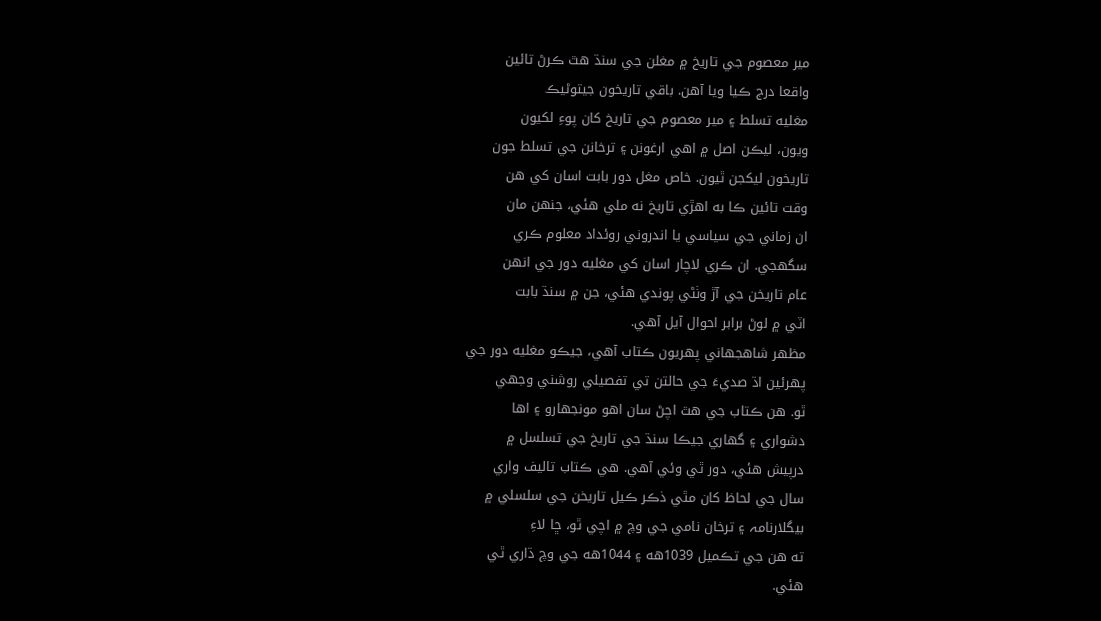مير معصوم جي تاريخ ۾ مغلن جي سنڌ هٿ ڪرڻ تائين
واقعا درج ڪيا ويا آهن. باقي تاريخون جيتوڻيڪ
مغليه تسلط ۽ مير معصوم جي تاريخ کان پوءِ لکيون
ويون، ليڪن اصل ۾ اهي ارغونن ۽ ترخانن جي تسلط جون
تاريخون ليکجن ٿيون. خاص مغل دور بابت اسان کي هن
وقت تائين ڪا به اهڙي تاريخ نه ملي هئي، جنھن مان
ان زماني جي سياسي يا اندروني روئداد معلوم ڪري
سگهجي. ان ڪري لاچار اسان کي مغليه دور جي انھن
عام تاريخن جي آڙ وٺڻي پوندي هئي، جن ۾ سنڌ بابت
اٽي ۾ لوڻ برابر احوال آيل آهي.
مظھر شاهجھاني پھريون ڪتاب آهي، جيڪو مغليه دور جي
پھرئين اڌ صديءَ جي حالتن تي تفصيلي روشني وجهي
ٿو. هن ڪتاب جي هٿ اچڻ سان اهو مونجهارو ۽ اها
دشواري ۽ گهاري جيڪا سنڌ جي تاريخ جي تسلسل ۾
درپيش هئي، دور ٿي وئي آهي. هي ڪتاب تاليف واري
سال جي لحاظ کان مٿي ذڪر ڪيل تاريخن جي سلسلي ۾
بيگلارنامہ ۽ ترخان نامي جي وچ ۾ اچي ٿو، ڇا لاءِ
ته هن جي تڪميل 1039هه ۽ 1044هه جي وچ ڌاري ٿي
هئي.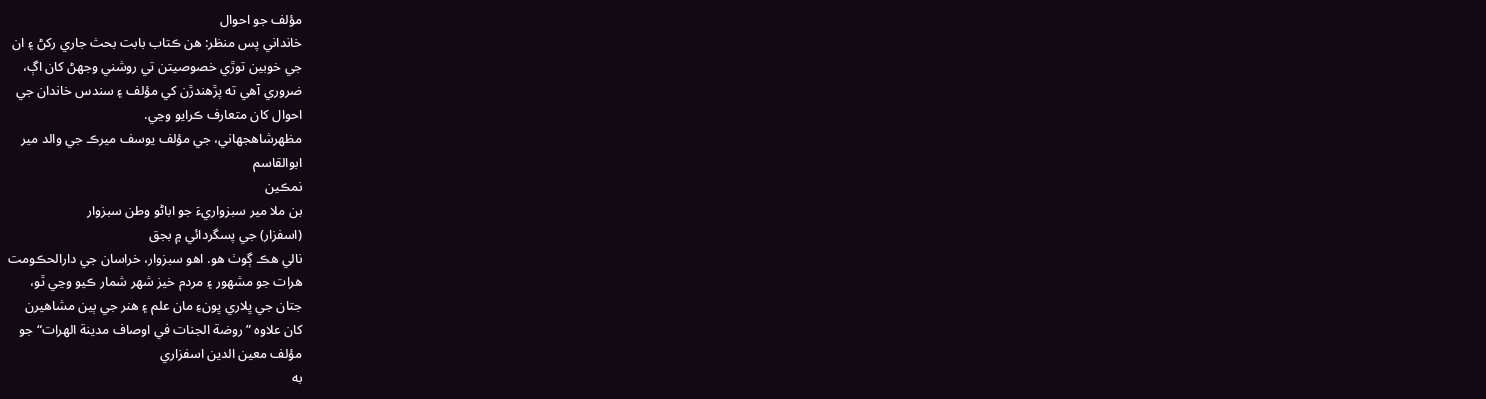مؤلف جو احوال
خانداني پس منظر: هن ڪتاب بابت بحث جاري رکڻ ۽ ان
جي خوبين توڙي خصوصيتن تي روشني وجهڻ کان اڳ،
ضروري آهي ته پڙهندڙن کي مؤلف ۽ سندس خاندان جي
احوال کان متعارف ڪرايو وڃي.
مظھرشاهجھاني، جي مؤلف يوسف ميرڪ جي والد مير
ابوالقاسم
نمڪين
بن ملا مير سبزواريءَ جو اباڻو وطن سبزوار
(اسفزار) جي پسگردائي ۾ بجق
نالي هڪ ڳوٺ هو. اهو سبزوار، خراسان جي دارالحڪومت
هرات جو مشهور ۽ مردم خيز شھر شمار ڪيو وڃي ٿو،
جتان جي ڀلاري ڀونءِ مان علم ۽ هنر جي ٻين مشاهيرن
کان علاوه ”روضة الجنات في اوصاف مدينة الھرات“ جو
مؤلف معين الدين اسفزاري
به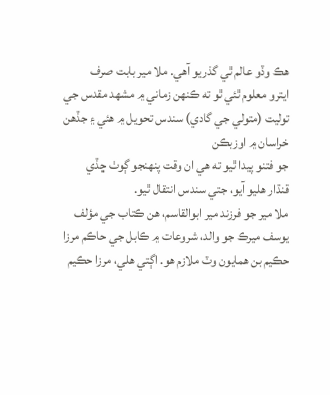هڪ وڏو عالم ٿي گذريو آهي. ملا مير بابت صرف
ايترو معلوم ٿئي ٿو ته ڪنھن زماني ۾ مشهد مقدس جي
توليت (متولي جي گادي) سندس تحويل ۾ هئي ۽ جڏهن
خراسان ۾ اوزبڪن
جو فتنو پيدا ٿيو ته هي ان وقت پنھنجو ڳوٺ ڇڏي
قنڌار هليو آيو، جتي سندس انتقال ٿيو.
ملا مير جو فرزند مير ابوالقاسم، هن ڪتاب جي مؤلف
يوسف ميرڪ جو والد، شروعات ۾ ڪابل جي حاڪم مرزا
حڪيم بن همايون وٽ ملازم هو. اڳتي هلي، مرزا حڪيم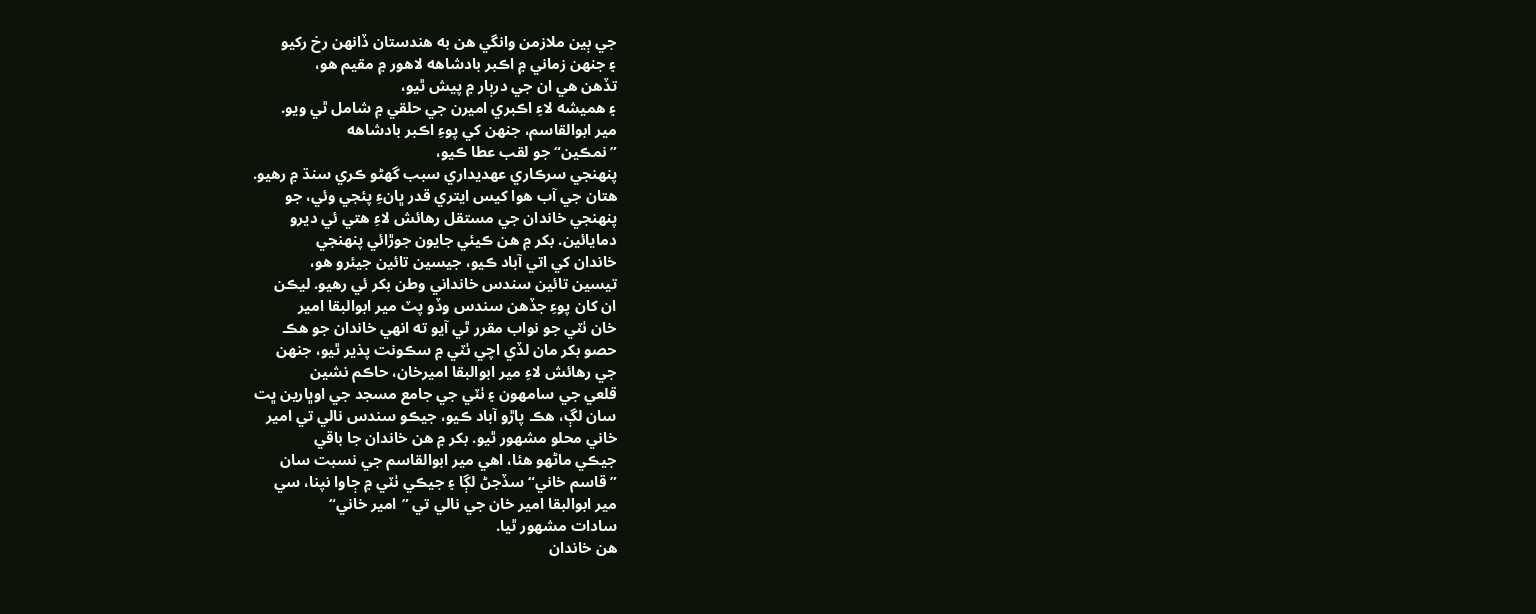جي ٻين ملازمن وانگي هن به هندستان ڏانھن رخ رکيو
۽ جنھن زماني ۾ اڪبر بادشاهه لاهور ۾ مقيم هو،
تڏهن هي ان جي درٻار ۾ پيش ٿيو،
۽ هميشه لاءِ اڪبري اميرن جي حلقي ۾ شامل ٿي ويو.
مير ابوالقاسم، جنھن کي پوءِ اڪبر بادشاهه
”نمڪين“ جو لقب عطا ڪيو،
پنھنجي سرڪاري عهديداري سبب گهڻو ڪري سنڌ ۾ رهيو.
هتان جي آب هوا کيس ايتري قدر ڀانءِ پئجي وئي، جو
پنھنجي خاندان جي مستقل رهائش لاءِ هتي ئي ديرو
دمايائين. بکر ۾ هن ڪيئي جايون جوڙائي پنھنجي
خاندان کي اتي آباد ڪيو، جيسين تائين جيئرو هو،
تيسين تائين سندس خانداني وطن بکر ئي رهيو. ليڪن
ان کان پوءِ جڏهن سندس وڏو پٽ مير ابوالبقا امير
خان ٺٽي جو نواب مقرر ٿي آيو ته انھي خاندان جو هڪ
حصو بکر مان لڏي اچي ٺٽي ۾ سڪونت پذير ٿيو، جنھن
جي رهائش لاءِ مير ابوالبقا اميرخان، حاڪم نشين
قلعي جي سامهون ۽ ٺٽي جي جامع مسجد جي اوڀارين ڀت
سان لڳ، هڪ پاڙو آباد ڪيو، جيڪو سندس نالي تي امير
خاني محلو مشهور ٿيو. بکر ۾ هن خاندان جا باقي
جيڪي ماڻھو هئا، اهي مير ابوالقاسم جي نسبت سان
”قاسم خاني“ سڏجڻ لڳا ۽ جيڪي ٺٽي ۾ ڄاوا نپنا، سي
مير ابوالبقا امير خان جي نالي تي ”امير خاني“
سادات مشهور ٿيا.
هن خاندان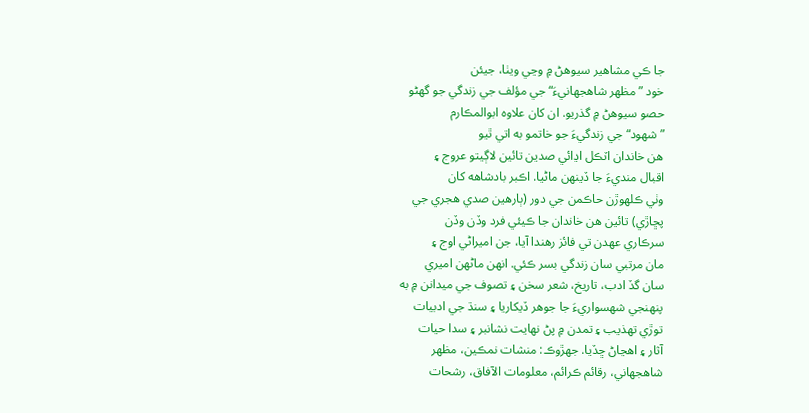جا ڪي مشاهير سيوهڻ ۾ وڃي ويٺا، جيئن
خود ”مظھر شاهجھانيءَ“ جي مؤلف جي زندگي جو گهڻو
حصو سيوهڻ ۾ گذريو. ان کان علاوه ابوالمڪارم
”شهود“ جي زندگيءَ جو خاتمو به اتي ٿيو
هن خاندان اٽڪل اڍائي صدين تائين لاڳيتو عروج ۽
اقبال منديءَ جا ڏينھن ماڻيا. اڪبر بادشاهه کان
وٺي ڪلهوڙن حاڪمن جي دور (ٻارهين صدي هجري جي
پڇاڙي) تائين هن خاندان جا ڪيئي فرد وڏن وڏن
سرڪاري عهدن تي فائز رهندا آيا، جن اميراڻي اوج ۽
مان مرتبي سان زندگي بسر ڪئي. انھن ماڻھن اميري
سان گڏ ادب، تاريخ، شعر سخن ۽ تصوف جي ميدانن ۾ به
پنھنجي شهسواريءَ جا جوهر ڏيکاريا ۽ سنڌ جي ادبيات
توڙي تهذيب ۽ تمدن ۾ پڻ نھايت نشانبر ۽ سدا حيات
آثار ۽ اهڃاڻ ڇڏيا. جھڙوڪ: منشات نمڪين، مظھر
شاهجھاني، رقائم ڪرائم، معلومات الآفاق، رشحات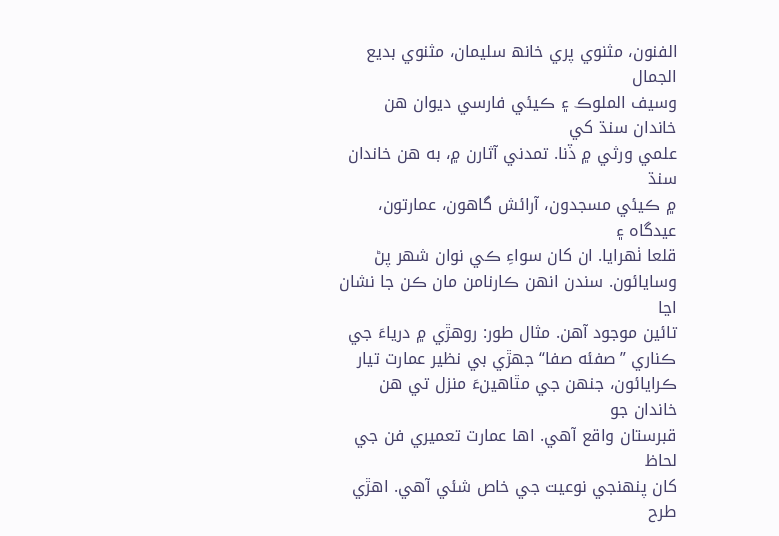الفنون، مثنوي پري خانھ سليمان، مثنوي بديع الجمال
وسيف الملوڪ ۽ ڪيئي فارسي ديوان هن خاندان سنڌ کي
علمي ورثي ۾ ڏنا. تمدني آثارن ۾، به هن خاندان سنڌ
۾ ڪيئي مسجدون، آرائش گاهون، عمارتون، عيدگاه ۽
قلعا ٺھرايا. ان کان سواءِ ڪي نوان شھر پڻ
وسايائون. سندن انھن ڪارنامن مان ڪن جا نشان اڃا
تائين موجود آهن. مثال طور: روهڙي ۾ درياءَ جي
ڪناري ”صفئه صفا“ جھڙي بي نظير عمارت تيار
ڪرايائون، جنھن جي مٿاهينءَ منزل تي هن خاندان جو
قبرستان واقع آهي. اها عمارت تعميري فن جي لحاظ
کان پنھنجي نوعيت جي خاص شئي آهي. اهڙي طرح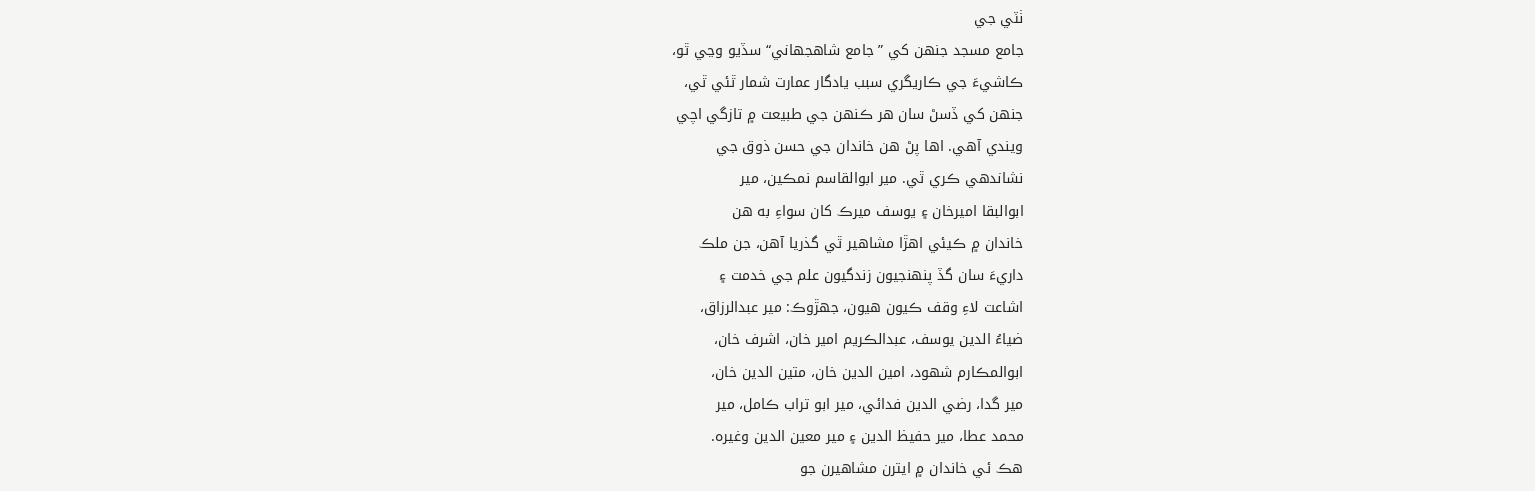ٺٽي جي
جامع مسجد جنھن کي ”جامع شاهجھاني“ سڏيو وڃي ٿو،
ڪاشيءَ جي ڪاريگري سبب يادگار عمارت شمار ٿئي ٿي،
جنھن کي ڏسڻ سان هر ڪنھن جي طبيعت ۾ تازگي اچي
ويندي آهي. اها پڻ هن خاندان جي حسن ذوق جي
نشاندهي ڪري ٿي. مير ابوالقاسم نمڪين، مير
ابوالبقا اميرخان ۽ يوسف ميرڪ کان سواءِ به هن
خاندان ۾ ڪيئي اهڙا مشاهير ٿي گذريا آهن، جن ملڪ
داريءَ سان گڏ پنھنجيون زندگيون علم جي خدمت ۽
اشاعت لاءِ وقف ڪيون هيون، جھڙوڪ: مير عبدالرزاق،
ضياءُ الدين يوسف، عبدالڪريم امير خان، اشرف خان،
ابوالمڪارم شهود، امين الدين خان، متين الدين خان،
مير گدا، رضي الدين فدائي، مير ابو تراب ڪامل، مير
محمد عطا، مير حفيظ الدين ۽ مير معين الدين وغيره.
هڪ ئي خاندان ۾ ايترن مشاهيرن جو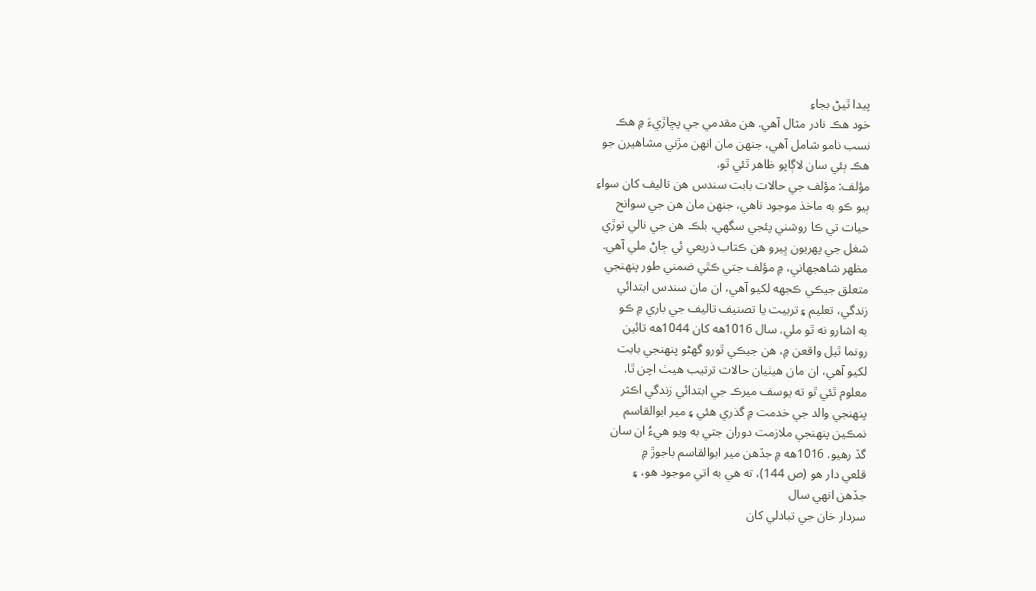پيدا ٿيڻ بجاءِ
خود هڪ نادر مثال آهي. هن مقدمي جي پڇاڙيءَ ۾ هڪ
نسب نامو شامل آهي، جنھن مان انھن مڙني مشاهيرن جو
هڪ ٻئي سان لاڳاپو ظاهر ٿئي ٿو.
مؤلف: مؤلف جي حالات بابت سندس هن تاليف کان سواءِ
ٻيو ڪو به ماخذ موجود ناهي، جنھن مان هن جي سوانح
حيات تي ڪا روشني پئجي سگهي، بلڪ هن جي نالي توڙي
شغل جي پھريون ڀيرو هن ڪتاب ذريعي ئي ڄاڻ ملي آهي.
مظھر شاهجھاني، ۾ مؤلف جتي ڪٿي ضمني طور پنھنجي
متعلق جيڪي ڪجهه لکيو آهي، ان مان سندس ابتدائي
زندگي، تعليم ۽ تربيت يا تصنيف تاليف جي باري ۾ ڪو
به اشارو نه ٿو ملي. سال 1016هه کان 1044هه تائين
رونما ٿيل واقعن ۾، هن جيڪي ٿورو گهڻو پنھنجي بابت
لکيو آهي، ان مان هيٺيان حالات ترتيب هيٺ اچن ٿا.
معلوم ٿئي ٿو ته يوسف ميرڪ جي ابتدائي زندگي اڪثر
پنھنجي والد جي خدمت ۾ گذري هئي ۽ مير ابوالقاسم
نمڪين پنھنجي ملازمت دوران جتي به ويو هيءُ ان سان
گڏ رهيو. 1016هه ۾ جڏهن مير ابوالقاسم باجوڙ ۾
قلعي دار هو (ص 144)، ته هي به اتي موجود هو، ۽
جڏهن انھي سال
سردار خان جي تبادلي کان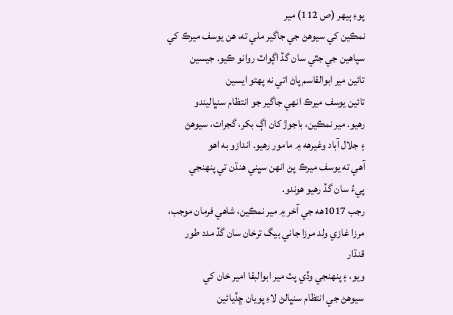پوءِ ٻيهر (ص 112) مير
نمڪين کي سيوهڻ جي جاگير ملي ته، هن يوسف ميرڪ کي
سپاهين جي جٿي سان گڏ اڳواٽ روانو ڪيو. جيسين
تائين مير ابوالقاسم پاڻ اتي نه پهتو ايسين
تائين يوسف ميرڪ انھي جاگير جو انتظام سنڀاليندو
رهيو. مير نمڪين، باجوڙ کان اڳ بکر، گجرات، سيوهڻ
۽ جلال آباد وغيرهه ۾ مامور رهيو. اندازو به اهو
آهي ته يوسف ميرڪ پڻ انھن سڀني هنڌن تي پنھنجي
پيءُ سان گڏ رهيو هوندو.
رجب 1017هه جي آخر ۾ مير نمڪين، شاهي فرمان موجب،
مرزا غازي ولد مرزا جاني بيگ ترخان سان گڏ مدد طور
قنڌار
ويو، ۽ پنھنجي وڏي پٽ مير ابوالبقا امير خان کي
سيوهڻ جي انتظام سنڀالڻ لاءِ پويان ڇڏيائين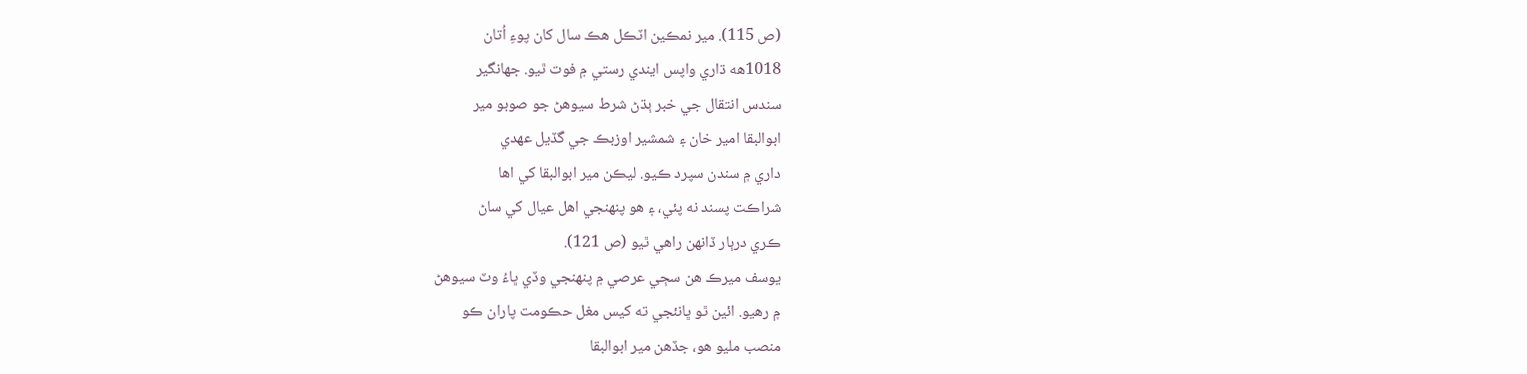(ص 115). مير نمڪين اٽڪل هڪ سال کان پوءِ اُتان
1018هه ڌاري واپس ايندي رستي ۾ فوت ٿيو. جھانگير
سندس انتقال جي خبر ٻڌڻ شرط سيوهڻ جو صوبو مير
ابوالبقا امير خان ۽ شمشير اوزبڪ جي گڏيل عهدي
داري ۾ سندن سپرد ڪيو. ليڪن مير ابوالبقا کي اها
شراڪت پسند نه پئي، ۽ هو پنھنجي اهل عيال کي ساڻ
ڪري درٻار ڏانھن راهي ٿيو (ص 121).
يوسف ميرڪ هن سڄي عرصي ۾ پنھنجي وڏي ڀاءُ وٽ سيوهڻ
۾ رهيو. ائين ٿو ڀانئجي ته کيس مغل حڪومت پاران ڪو
منصب مليو هو، جڏهن مير ابوالبقا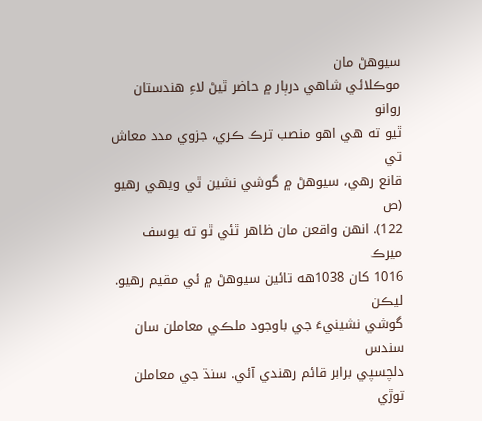سيوهڻ مان
موڪلائي شاهي درٻار ۾ حاضر ٿيڻ لاءِ هندستان روانو
ٿيو ته هي اهو منصب ترڪ ڪري، جزوي مدد معاش تي
قانع رهي، سيوهڻ ۾ گوشي نشين ٿي ويهي رهيو (ص
122). انھن واقعن مان ظاهر ٿئي ٿو ته يوسف ميرڪ
1016 کان 1038هه تائين سيوهڻ ۾ ئي مقيم رهيو. ليڪن
گوشي نشينيءَ جي باوجود ملڪي معاملن سان سندس
دلچسپي برابر قائم رهندي آئي. سنڌ جي معاملن توڙي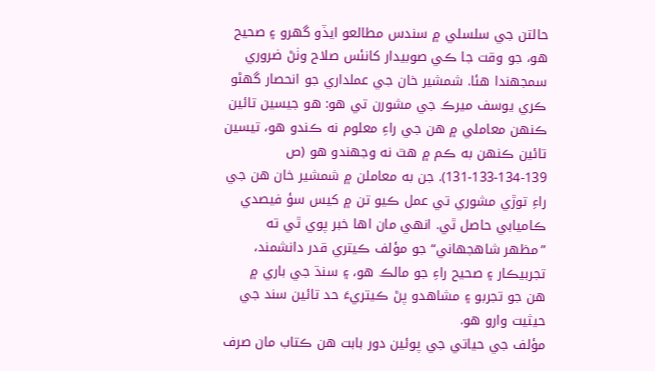حالتن جي سلسلي ۾ سندس مطالعو ايڏو گهرو ۽ صحيح
هو، جو وقت جا ڪي صوبيدار کانئس صلاح وٺڻ ضروري
سمجهندا هئا. شمشير خان جي عملداري جو انحصار گهڻو
ڪري يوسف ميرڪ جي مشورن تي هو: هو جيسين تائين
ڪنھن معاملي ۾ هن جي راءِ معلوم نه ڪندو هو، تيسين
تائين ڪنھن به ڪم ۾ هٿ نه وجهندو هو (ص
131-133-134-139). جن به معاملن ۾ شمشير خان هن جي
راءِ توڙي مشوري تي عمل ڪيو تن ۾ کيس سؤ فيصدي
ڪاميابي حاصل ٿي. انھي مان اها خبر پوي ٿي ته
”مظھر شاهجھاني“ جو مؤلف ڪيتري قدر دانشمند،
تجربيڪار ۽ صحيح راءِ جو مالڪ هو، ۽ سنڌ جي باري ۾
هن جو تجربو ۽ مشاهدو پڻ ڪيتريءَ حد تائين سند جي
حيثيت وارو هو.
مؤلف جي حياتي جي پوئين دور بابت هن ڪتاب مان صرف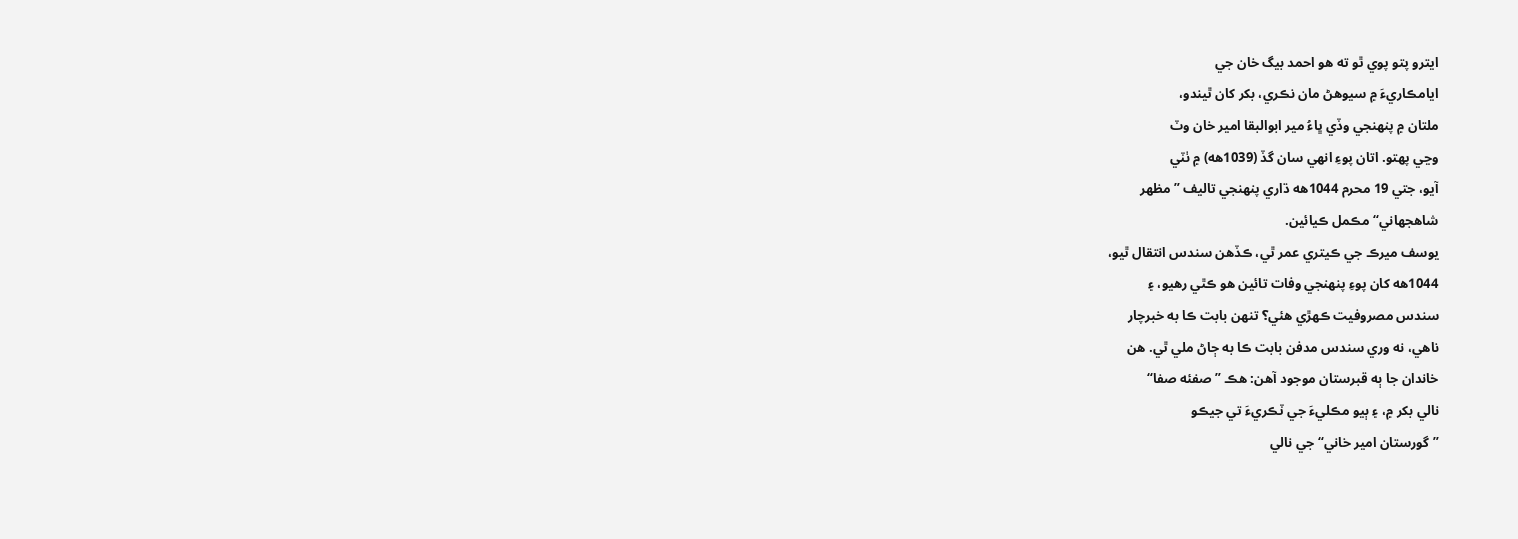ايترو پتو پوي ٿو ته هو احمد بيگ خان جي
ايامڪاريءَ ۾ سيوهڻ مان نڪري، بکر کان ٿيندو،
ملتان ۾ پنھنجي وڏي ڀاءُ مير ابوالبقا امير خان وٽ
وڃي پهتو. اتان پوءِ انھي سان گڏ (1039هه) ۾ ٺٽي
آيو، جتي 19 محرم 1044هه ڌاري پنھنجي تاليف ”مظھر
شاهجھاني“ مڪمل ڪيائين.
يوسف ميرڪ جي ڪيتري عمر ٿي، ڪڏهن سندس انتقال ٿيو،
1044هه کان پوءِ پنھنجي وفات تائين هو ڪٿي رهيو، ۽
سندس مصروفيت ڪھڙي هئي؟ تنھن بابت ڪا به خبرچار
ناهي، نه وري سندس مدفن بابت ڪا به ڄاڻ ملي ٿي. هن
خاندان جا ٻه قبرستان موجود آهن: هڪ ”صفئه صفا“
نالي بکر ۾، ۽ ٻيو مڪليءَ جي ٽڪريءَ تي جيڪو
”گورستان امير خاني“ جي نالي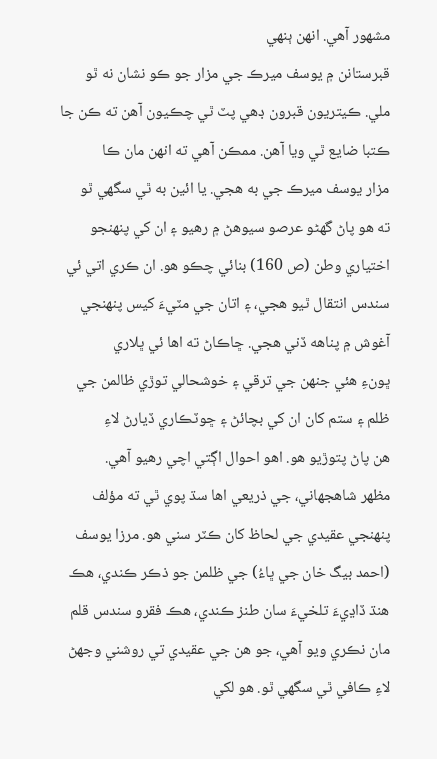مشهور آهي. انھن ٻنهي
قبرستانن ۾ يوسف ميرڪ جي مزار جو ڪو نشان نه ٿو
ملي. ڪيتريون قبرون ڊهي پٽ ٿي چڪيون آهن ته ڪن جا
ڪتبا ضايع ٿي ويا آهن. ممڪن آهي ته انھن مان ڪا
مزار يوسف ميرڪ جي به هجي. يا ائين به ٿي سگهي ٿو
ته هو پاڻ گهڻو عرصو سيوهڻ ۾ رهيو ۽ ان کي پنھنجو
اختياري وطن (ص 160) بنائي چڪو هو. ان ڪري اتي ئي
سندس انتقال ٿيو هجي، ۽ اتان جي مٽيءَ کيس پنھنجي
آغوش ۾ پناهه ڏني هجي. ڇاڪاڻ ته اها ئي ڀلاري
ڀونءِ هئي جنھن جي ترقي ۽ خوشحالي توڙي ظالمن جي
ظلم ۽ ستم کان ان کي بچائڻ ۽ ڇوٽڪاري ڏيارڻ لاءِ
هن پاڻ پتوڙيو هو. اهو احوال اڳتي اچي رهيو آهي.
مظھر شاهجھاني، جي ذريعي اها سڌ پوي ٿي ته مؤلف
پنھنجي عقيدي جي لحاظ کان ڪٽر سني هو. مرزا يوسف
(احمد بيگ خان جي ڀاءُ) جي ظلمن جو ذڪر ڪندي، هڪ
هنڌ ڏاڍيءَ تلخيءَ سان طنز ڪندي، هڪ فقرو سندس قلم
مان نڪري ويو آهي، جو هن جي عقيدي تي روشني وجهڻ
لاءِ ڪافي ٿي سگهي ٿو. هو لکي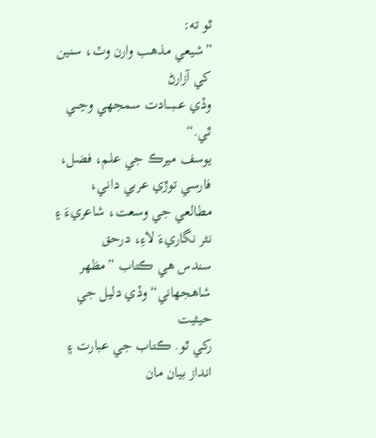ٿو ته:
”شيعي مذهب وارن وٽ، سنين کي آزارڻ
وڏي عـــبـــادت سمجهي وڃـــي ٿي.“
يوسف ميرڪ جي علم، فضل، فارسي توڙي عربي داني،
مطالعي جي وسعت، شاعريءَ ۽ نثر نگاريءَ لاءِ، درحق
سندس هي ڪتاب ”مظھر شاهجھاني“ وڏي دليل جي حيثيت
رکي ٿو. ڪتاب جي عبارت ۽ انداز بيان مان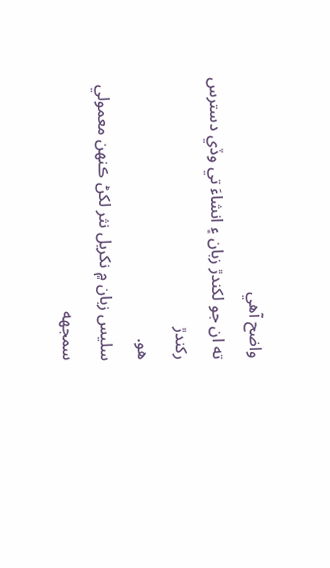واضح آهي
ته ان جو لکندڙ زبان ۽ انشاءَ تي وڏي دسترس رکندڙ
هو.
سليس زبان ۾ نکريل نثر لکڻ ڪنھن معمولي سمجهه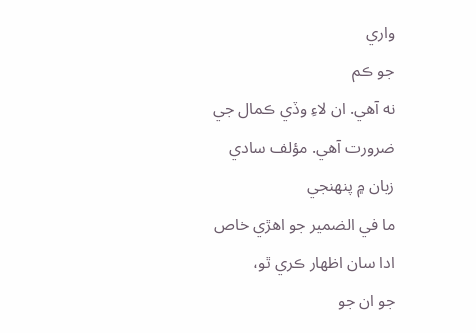واري
جو ڪم
نه آهي. ان لاءِ وڏي ڪمال جي ضرورت آهي. مؤلف سادي
زبان ۾ پنھنجي
ما في الضمير جو اهڙي خاص ادا سان اظھار ڪري ٿو،
جو ان جو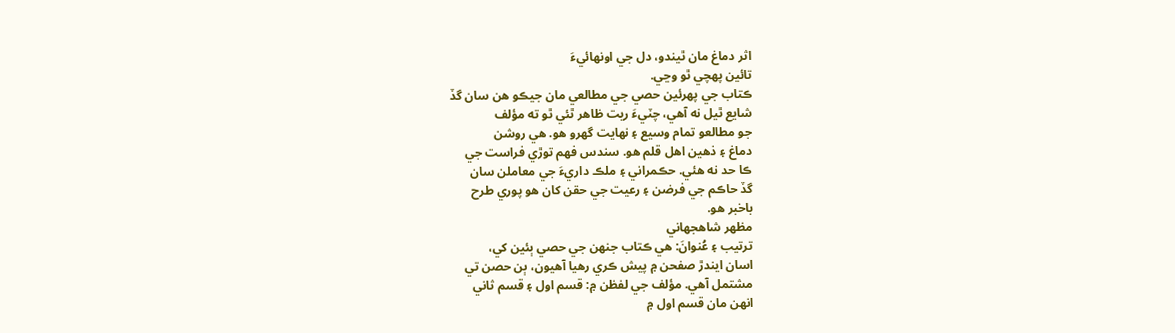اثر دماغ مان ٿيندو، دل جي اونهائيءَ
تائين پھچي ٿو وڃي.
ڪتاب جي پھرئين حصي جي مطالعي مان جيڪو هن سان گڏ
شايع ٿيل نه آهي، چٽيءَ ريت ظاهر ٿئي ٿو ته مؤلف
جو مطالعو تمام وسيع ۽ نھايت گهرو هو. هي روشن
دماغ ۽ ذهين اهل قلم هو. سندس فهم توڙي فراست جي
ڪا حد نه هئي. حڪمراني ۽ ملڪ داريءَ جي معاملن سان
گڏ حاڪم جي فرضن ۽ رعيت جي حقن کان هو پوري طرح
باخبر هو.
مظھر شاهجھاني
ترتيب ۽ عُنوانَ: هي ڪتاب جنھن جي حصي ٻئين کي،
اسان ايندڙ صفحن ۾ پيش ڪري رهيا آهيون، ٻن حصن تي
مشتمل آهي. مؤلف جي لفظن ۾: قسم اول ۽ قسم ثاني
انھن مان قسم اول ۾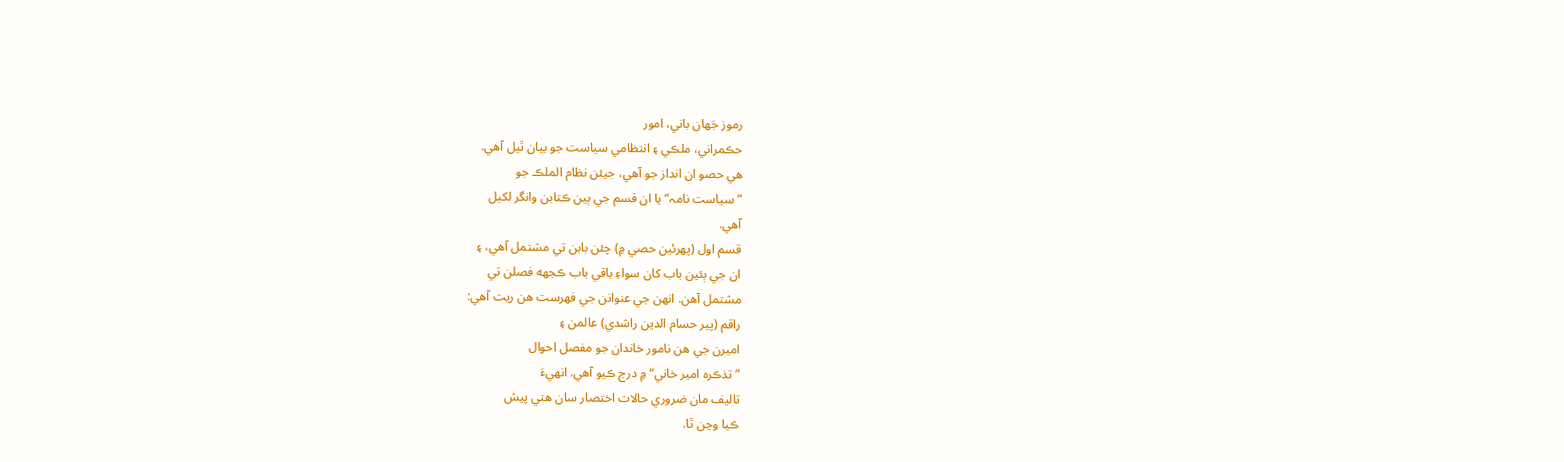رموز جَهان باني، امور
حڪمراني، ملڪي ۽ انتظامي سياست جو بيان ٿيل آهي.
هي حصو ان انداز جو آهي، جيئن نظام الملڪ جو
”سياست نامہ“ يا ان قسم جي ٻين ڪتابن وانگر لکيل
آهي.
قسم اول (پھرئين حصي ۾) چئن بابن تي مشتمل آهي، ۽
ان جي ٻئين باب کان سواءِ باقي باب ڪجهه فصلن تي
مشتمل آهن. انھن جي عنوانن جي فهرست هن ريت آهي:
راقم (پير حسام الدين راشدي) عالمن ۽
اميرن جي هن نامور خاندان جو مفصل احوال
”تذڪره امير خاني“ ۾ درج ڪيو آهي. انهيءَ
تاليف مان ضروري حالات اختصار سان هتي پيش
ڪيا وڃن ٿا.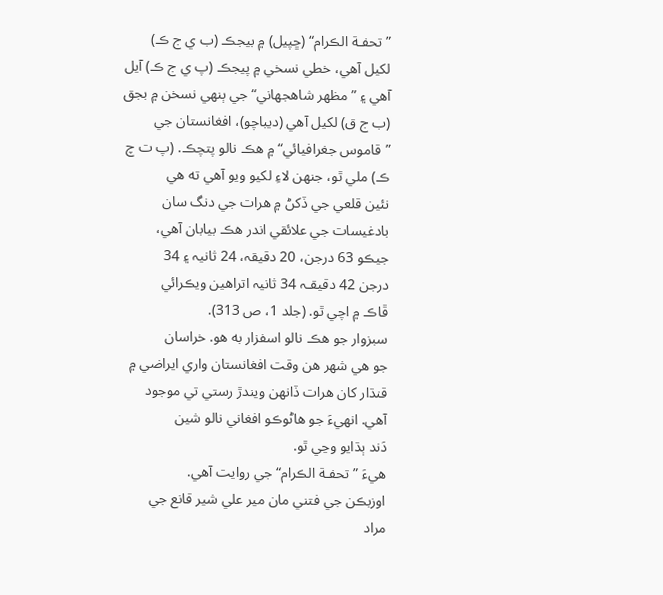”تحفـة الڪرام“ (ڇپيل) ۾ بيجڪ (ب ي ج ڪ)
لکيل آهي، خطي نسخي ۾ پيجڪ (پ ي ج ڪ) آيل
آهي ۽ ”مظھر شاهجھاني“ جي ٻنهي نسخن ۾ بجق
(ب ج ق) لکيل آهي (ديباچو)، افغانستان جي
”قاموس جغرافيائي“ ۾ هڪ نالو پتچڪ. (پ ت چ
ڪ) ملي ٿو، جنهن لاءِ لکيو ويو آهي ته هي
نئين قلعي جي ڏکڻ ۾ هرات جي دنگ سان
بادغيسات جي علائقي اندر هڪ بيابان آهي،
جيڪو 63 درجن، 20 دقيقہ، 24 ثانيہ ۽ 34
درجن 42 دقيقـہ 34 ثانيہ اتراهين ويڪرائي
ڦاڪ ۾ اچي ٿو. (جلد 1، ص 313).
سبزوار جو هڪ نالو اسفزار به هو. خراسان
جو هي شهر هن وقت افغانستان واري ايراضي ۾
قنڌار کان هرات ڏانھن ويندڙ رستي تي موجود
آهي. انهيءَ جو هاڻوڪو افغاني نالو شين
دَند ٻڌايو وڃي ٿو.
هيءَ ”تحفـة الڪرام“ جي روايت آهي.
اوزبڪن جي فتني مان مير علي شير قانع جي
مراد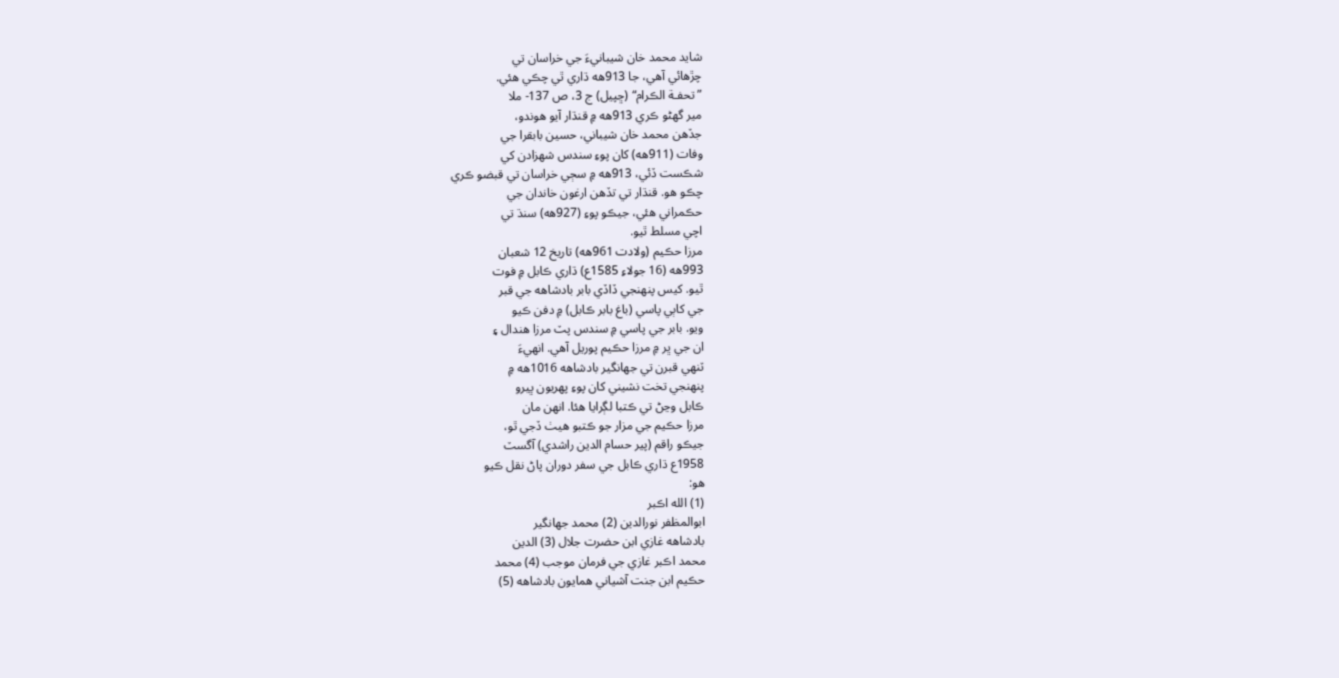شايد محمد خان شيبانيءَ جي خراسان تي
چڙهائي آهي، جا 913هه ڌاري ٿي چڪي هئي.
”تحفـة الڪرام“ (ڇپيل) ج 3، ص 137- ملا
مير گهڻو ڪري 913هه ۾ قنڌار آيو هوندو،
جڏهن محمد خان شيباني، حسين بابقرا جي
وفات (911هه) کان پوءِ سندس شهزادن کي
شڪست ڏئي، 913هه ۾ سڄي خراسان تي قبضو ڪري
چڪو هو. قنڌار تي تڏهن ارغون خاندان جي
حڪمراني هئي، جيڪو پوءِ (927هه) سنڌ تي
اچي مسلط ٿيو.
مرزا حڪيم (ولادت 961هه) تاريخ 12 شعبان
993هه (16 جولاءِ 1585ع) ڌاري ڪابل ۾ فوت
ٿيو. کيس پنھنجي ڏاڏي بابر بادشاهه جي قبر
جي کاٻي پاسي (باغ بابر ڪابل) ۾ دفن ڪيو
ويو. بابر جي پاسي ۾ سندس پٽ مرزا هندال ۽
ان جي ڀر ۾ مرزا حڪيم پوريل آهي. انهيءَ
ٽنهي قبرن تي جھانگير بادشاهه 1016هه ۾
پنھنجي تخت نشيني کان پوءِ پھريون ڀيرو
ڪابل وڃڻ تي ڪتبا لڳرايا هئا. انهن مان
مرزا حڪيم جي مزار جو ڪتبو هيٺ ڏجي ٿو،
جيڪو راقم (پير حسام الدين راشدي) آگسٽ
1958ع ڌاري ڪابل جي سفر دوران پاڻ نقل ڪيو
هو:
(1) الله اڪبر
ابوالمظفر نورالدين (2) محمد جھانگير
بادشاهه غازي ابن حضرت جلال (3) الدين
محمد اڪبر غازي جي فرمان موجب (4) محمد
حڪيم ابن جنت آشياني همايون بادشاهه (5)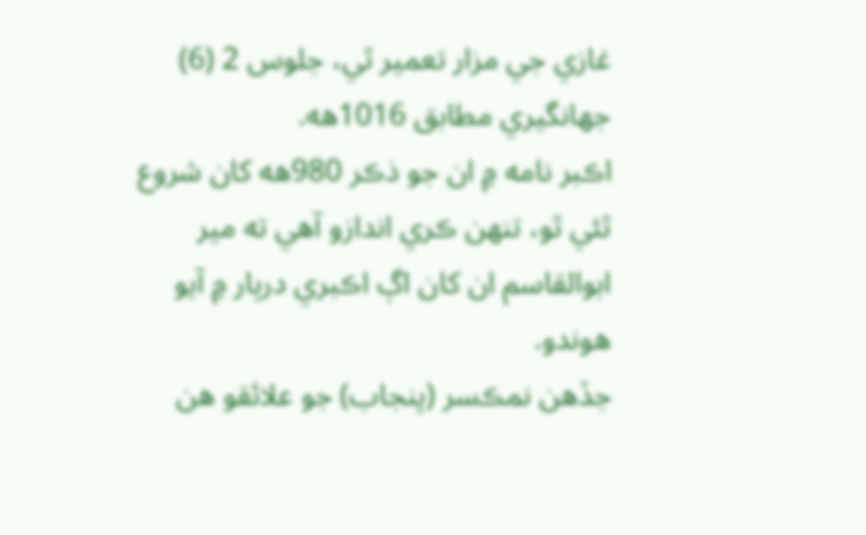غازي جي مزار تعمير ٿي، جلوس 2 (6)
جھانگيري مطابق 1016هه.
اڪبر نامه ۾ ان جو ذڪر 980هه کان شروع
ٿئي ٿو، تنهن ڪري اندازو آهي ته مير
ابوالقاسم ان کان اڳ اڪبري درٻار ۾ آيو
هوندو.
جڏهن نمڪسر (پنجاب) جو علائقو هن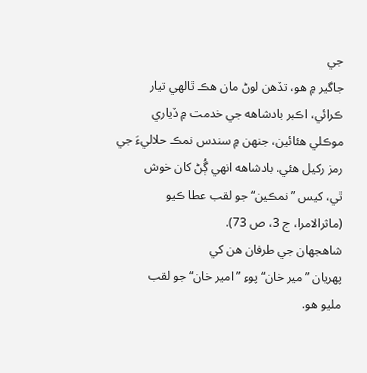جي
جاگير ۾ هو، تڏهن لوڻ مان هڪ ٿالهي تيار
ڪرائي، اڪبر بادشاهه جي خدمت ۾ ڏياري
موڪلي هئائين، جنهن ۾ سندس نمڪ حلاليءَ جي
رمز رکيل هئي. بادشاهه انهي ڳُڻ کان خوش
ٿي، کيس ”نمڪين“ جو لقب عطا ڪيو
(ماثرالامرا، ج 3، ص 73).
شاهجھان جي طرفان هن کي
پھريان ”مير خان“ پوءِ ”امير خان“ جو لقب
مليو هو.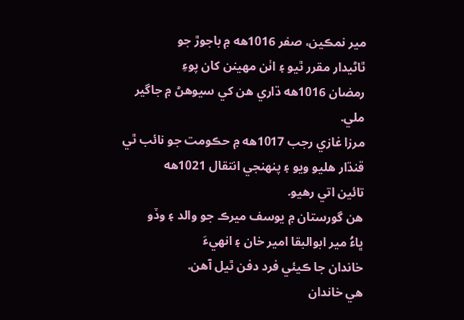مير نمڪين، صفر 1016هه ۾ باجوڙ جو
ٿاڻيدار مقرر ٿيو ۽ اٺن مھينن کان پوءِ
رمضان 1016هه ڌاري هن کي سيوهڻ ۾ جاگير
ملي.
مرزا غازي رجب 1017هه ۾ حڪومت جو نائب ٿي
قنڌار هليو ويو ۽ پنھنجي انتقال 1021هه
تائين اتي رهيو.
هن گورستان ۾ يوسف ميرڪ جو والد ۽ وڏو
ڀاءُ مير ابوالبقا امير خان ۽ انهيءَ
خاندان جا ڪيئي فرد دفن ٿيل آهن.
هي خاندان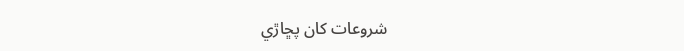شروعات کان پڇاڙي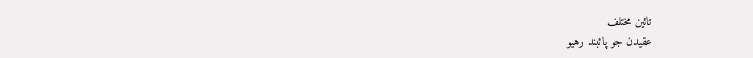تائين مختلف
عقيدن جو پائبند رهيو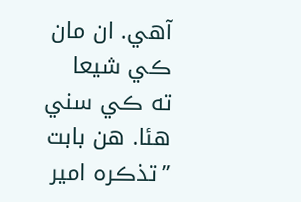آهي. ان مان ڪي شيعا
ته ڪي سني هئا. هن بابت ”تذڪره امير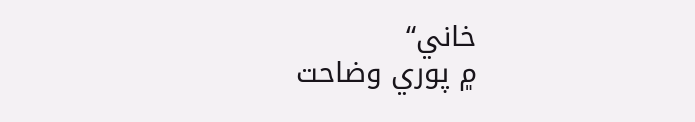خاني“
۾ پوري وضاحت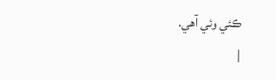ڪئي وئي آهي.
|